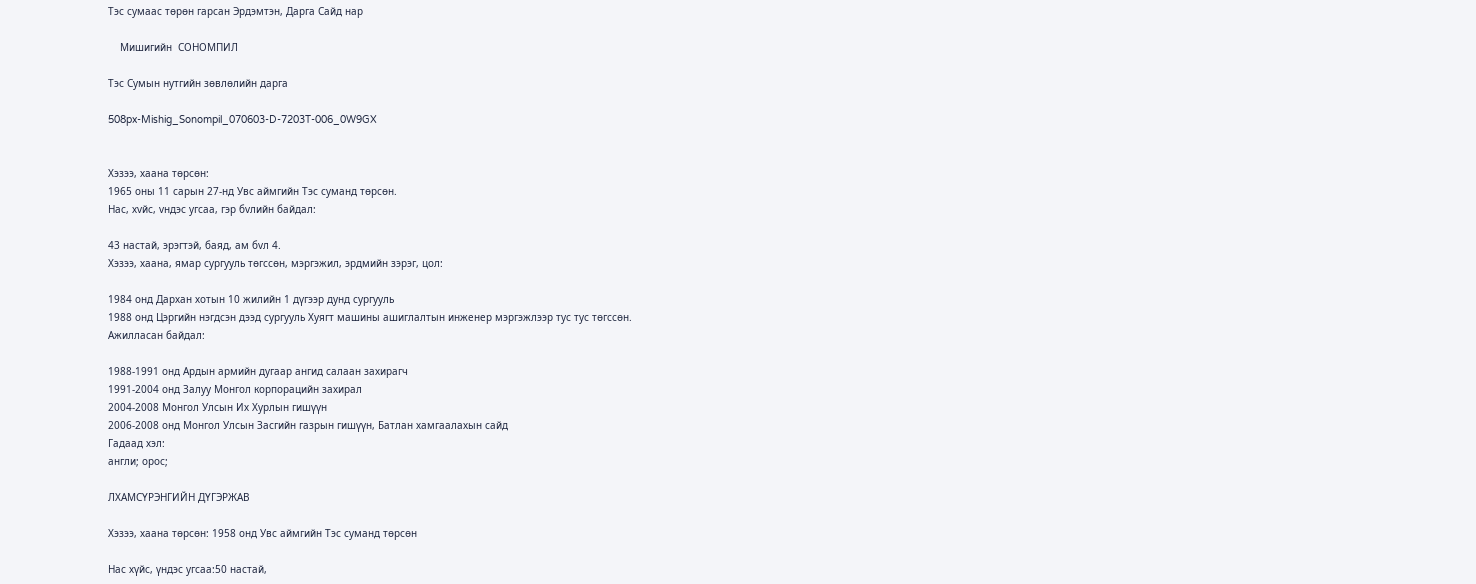Тэс сумаас төрөн гарсан Эрдэмтэн, Дарга Сайд нар

    Мишигийн  СОНОМПИЛ

Тэс Сумын нутгийн зөвлөлийн дарга

508px-Mishig_Sonompil_070603-D-7203T-006_0W9GX


Хэзээ, хаана төрсөн:
1965 оны 11 сарын 27-нд Увс аймгийн Тэс суманд төрсөн.
Нас, хvйс, vндэс угсаа, гэр бvлийн байдал:

43 настай, эрэгтэй, баяд, ам бvл 4.
Хэзээ, хаана, ямар сургууль төгссөн, мэргэжил, эрдмийн зэрэг, цол:

1984 онд Дархан хотын 10 жилийн 1 дүгээр дунд сургууль
1988 онд Цэргийн нэгдсэн дээд сургууль Хуягт машины ашиглалтын инженер мэргэжлээр тус тус төгссөн.
Ажилласан байдал:

1988-1991 онд Ардын армийн дугаар ангид салаан захирагч
1991-2004 онд Залуу Монгол корпорацийн захирал
2004-2008 Монгол Улсын Их Хурлын гишүүн
2006-2008 онд Монгол Улсын Засгийн газрын гишүүн, Батлан хамгаалахын сайд
Гадаад хэл:
англи; орос;

ЛХАМСҮРЭНГИЙН ДҮГЭРЖАВ

Хэзээ, хаана төрсөн: 1958 онд Увс аймгийн Тэс суманд төрсөн

Нас хүйс, үндэс угсаа:50 настай,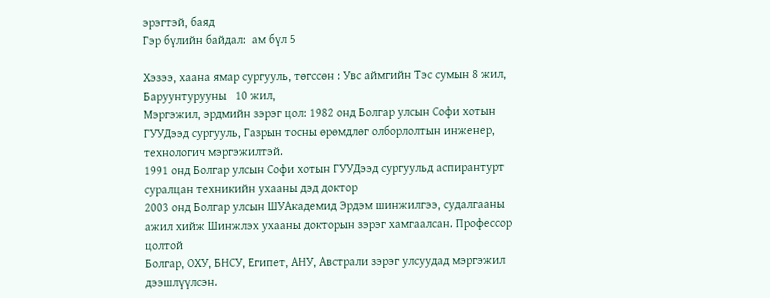эрэгтэй, баяд
Гэр бүлийн байдал:  ам бүл 5

Хэзээ, хаана ямар сургууль, төгссөн : Увс аймгийн Тэс сумын 8 жил, Баруунтурууны   10 жил,
Мэргэжил, эрдмийн зэрэг цол: 1982 онд Болгар улсын Софи хотын ГУУДээд сургууль, Газрын тосны өрөмдлөг олборлолтын инженер, технологич мэргэжилтэй.
1991 онд Болгар улсын Софи хотын ГУУДээд сургуульд аспирантурт суралцан техникийн ухааны дэд доктор
2003 онд Болгар улсын ШУАкадемид Эрдэм шинжилгээ, судалгааны ажил хийж Шинжлэх ухааны докторын зэрэг хамгаалсан. Профессор цолтой
Болгар, ОХУ, БНСУ, Египет, АНУ, Австрали зэрэг улсуудад мэргэжил дээшлүүлсэн.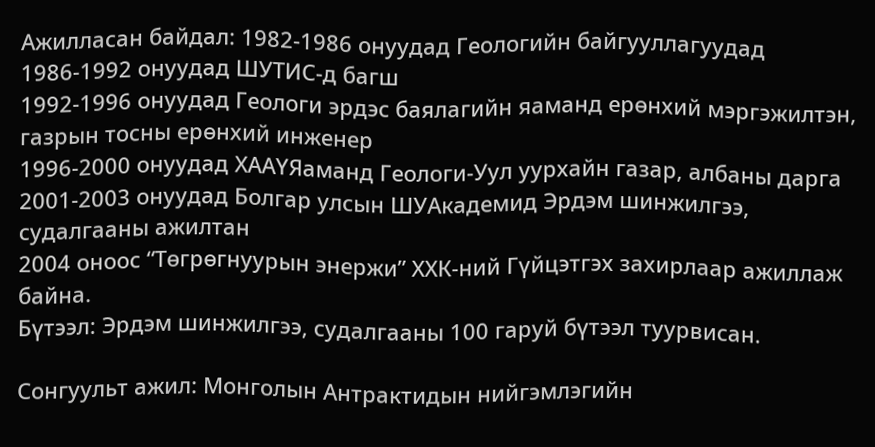Ажилласан байдал: 1982-1986 онуудад Геологийн байгууллагуудад
1986-1992 онуудад ШУТИС-д багш
1992-1996 онуудад Геологи эрдэс баялагийн яаманд ерөнхий мэргэжилтэн, газрын тосны ерөнхий инженер
1996-2000 онуудад ХААҮЯаманд Геологи-Уул уурхайн газар, албаны дарга
2001-2003 онуудад Болгар улсын ШУАкадемид Эрдэм шинжилгээ, судалгааны ажилтан
2004 оноос “Төгрөгнуурын энержи” ХХК-ний Гүйцэтгэх захирлаар ажиллаж байна.
Бүтээл: Эрдэм шинжилгээ, судалгааны 100 гаруй бүтээл туурвисан.

Сонгуульт ажил: Монголын Антрактидын нийгэмлэгийн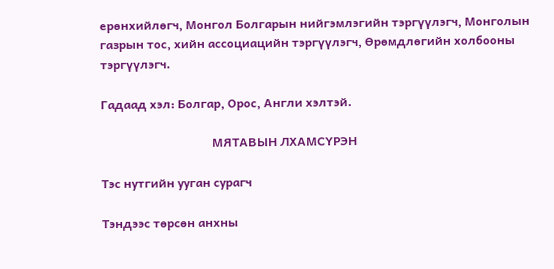ерөнхийлөгч, Монгол Болгарын нийгэмлэгийн тэргүүлэгч, Монголын газрын тос, хийн ассоциацийн тэргүүлэгч, Өрөмдлөгийн холбооны тэргүүлэгч.

Гадаад хэл: Болгар, Орос, Англи хэлтэй.

                                     МЯТАВЫН ЛХАМСҮРЭН

Тэс нутгийн ууган сурагч

Тэндээс төрсөн анхны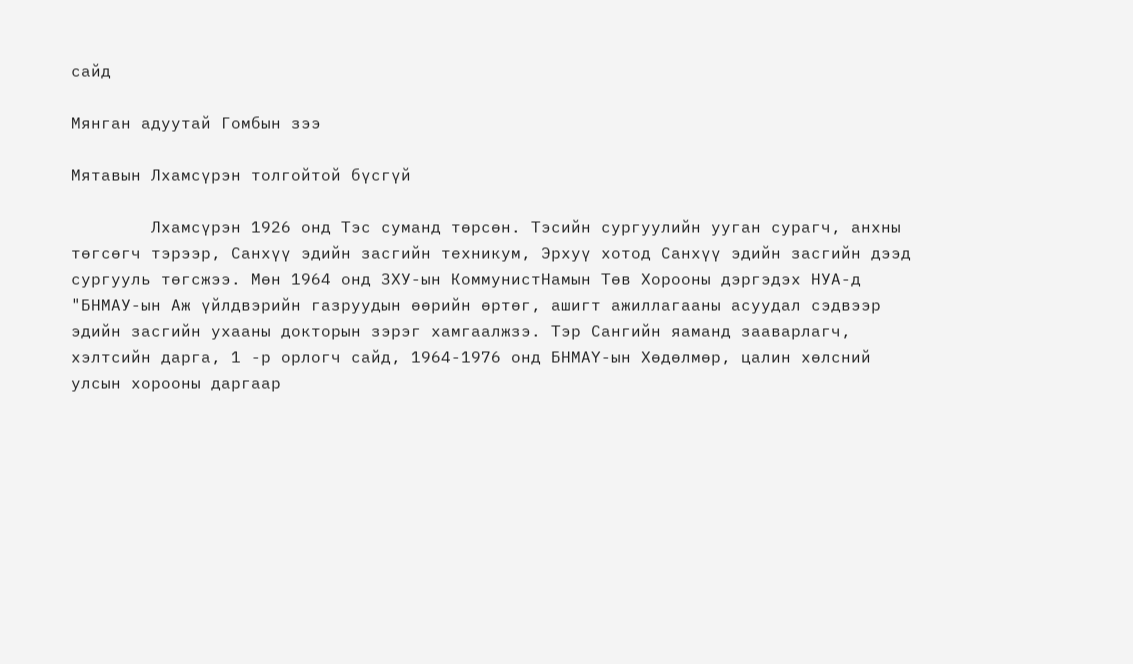сайд

Мянган адуутай Гомбын зээ

Мятавын Лхамсүрэн толгойтой бүсгүй

        Лхамсүрэн 1926 онд Тэс суманд төрсөн. Тэсийн сургуулийн ууган сурагч, анхны төгсөгч тэрээр, Санхүү эдийн засгийн техникум, Эрхуү хотод Санхүү эдийн засгийн дээд сургууль төгсжээ. Мөн 1964 онд ЗХУ-ын КоммунистНамын Төв Хорооны дэргэдэх НУА-д "БНМАУ-ын Аж үйлдвэрийн газруудын өөрийн өртөг, ашигт ажиллагааны асуудал сэдвээр эдийн засгийн ухааны докторын зэрэг хамгаалжзэ. Тэр Сангийн яаманд зааварлагч, хэлтсийн дарга, 1 -р орлогч сайд, 1964-1976 онд БНМАҮ-ын Хөдөлмөр, цалин хөлсний улсын хорооны даргаар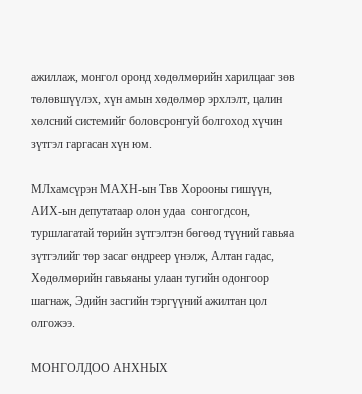ажиллаж, монгол оронд хөдөлмөрийн харилцааг зөв төлөвшүүлэх, хүн амын хөдөлмөр эрхлэлт, цалин хөлсний системийг боловсронгуй болгоход хүчин зүтгэл гаргасан хүн юм.

МЛхамсүрэн МАХН-ын Твв Хорооны гишүүн, АИХ-ын депутатаар олон удаа  сонгогдсон, туршлагатай төрийн зүтгэлтэн бөгөөд түүний гавьяа зүтгэлийг төр засаг өндреер үнэлж, Алтан гадас, Хөдөлмөрийн гавьяаны улаан тугийн одонгоор шагнаж, Эдийн засгийн тэргүүний ажилтан цол олгожээ.

МОНГОЛДОО АНХНЫХ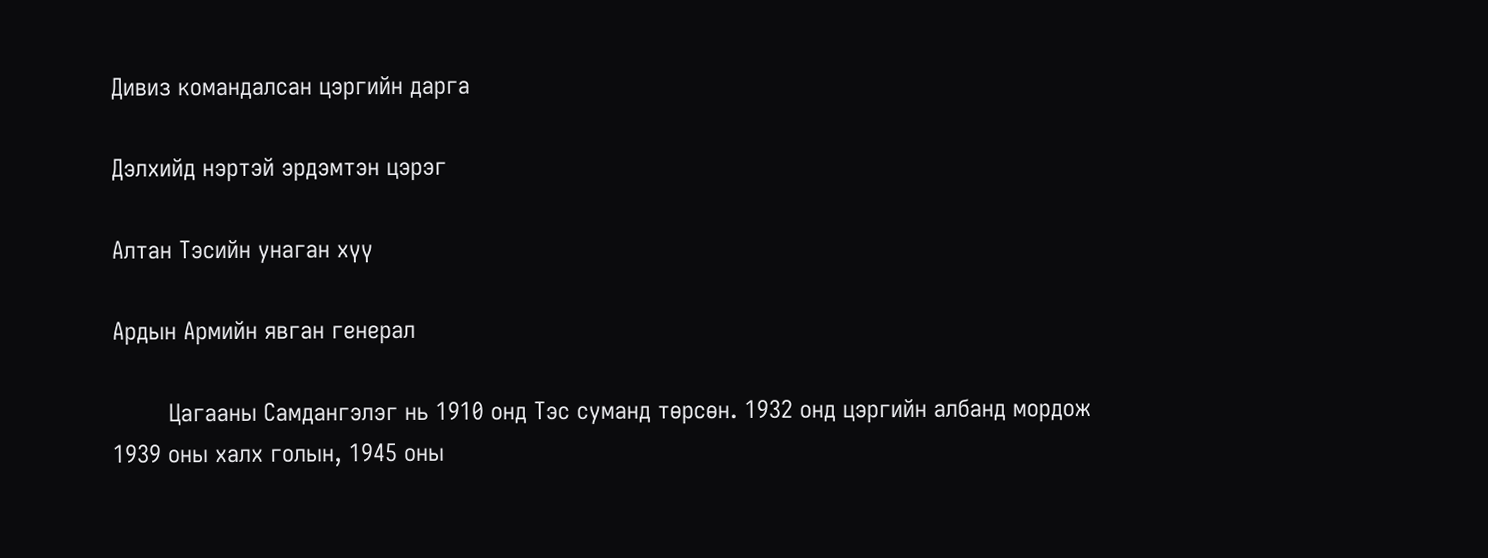Дивиз командалсан цэргийн дарга

Дэлхийд нэртэй эрдэмтэн цэрэг

Алтан Тэсийн унаган хүү

Ардын Армийн явган генерал

        Цагааны Самдангэлэг нь 1910 онд Тэс суманд төрсөн. 1932 онд цэргийн албанд мордож 1939 оны халх голын, 1945 оны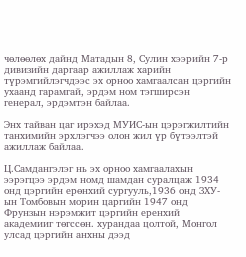чөлөөлөх дайнд Матадын 8, Сулин хээрийн 7-р дивизийн даргаар ажиллаж харийн түрэмгийлэгчдээс эх орноо хамгаалсан цэргийн ухаанд гарамгай, эрдэм ном тэгширсэн генерал, эрдэмтэн байлаа.

Энх тайван цаг ирэхэд МУИС-ын цэрэгжилтийн танхимийн эрхлэгчээ олон жил үр бүтээлтэй ажиллаж байлаа.

Ц.Самдангэлэг нь эх орноо хамгаалахын ээрэгцээ эрдэм номд шамдан суралцаж 1934 онд цэргийн ерөнхий сургууль,1936 онд ЗХУ-ын Томбовын морин царгийн 1947 онд Фрунзын нэрэмжит цэргийн еренхий академииг төгссөн. хурандаа цолтой, Монгол улсад цэргийн анхны дээд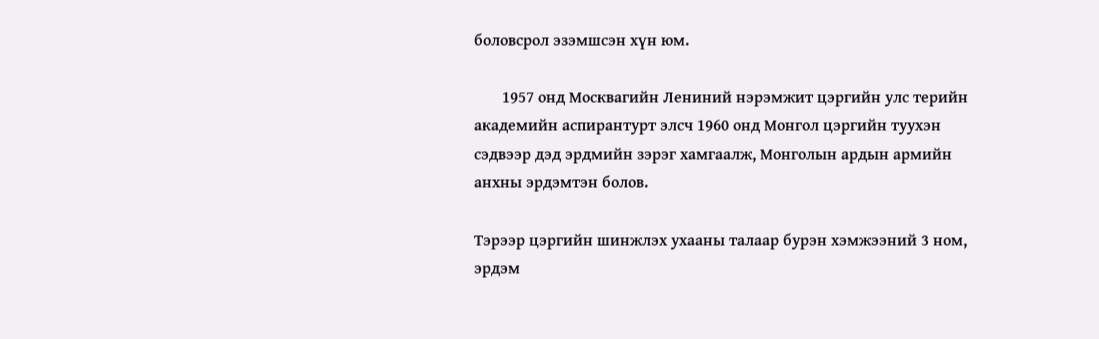боловсрол эзэмшсэн хүн юм.

       1957 онд Москвагийн Лениний нэрэмжит цэргийн улс терийн академийн аспирантурт элсч 1960 онд Монгол цэргийн туухэн сэдвээр дэд эрдмийн зэрэг хамгаалж, Монголын ардын армийн анхны эрдэмтэн болов.

Тэрээр цэргийн шинжлэх ухааны талаар бурэн хэмжээний 3 ном, эрдэм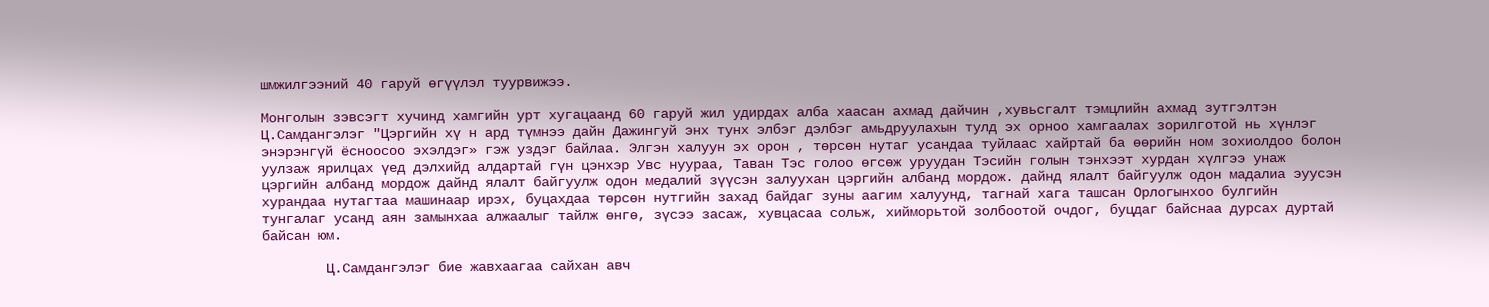шмжилгээний 40 гаруй өгүүлэл туурвижээ.

Монголын зэвсэгт хучинд хамгийн урт хугацаанд 60 гаруй жил удирдах алба хаасан ахмад дайчин ,хувьсгалт тэмцлийн ахмад зутгэлтэн Ц.Самдангэлэг "Цэргийн хү н ард түмнээ дайн Дажингуй энх тунх элбэг дэлбэг амьдруулахын тулд эх орноо хамгаалах зорилготой нь хүнлэг энэрэнгүй ёсноосоо эхэлдэг» гэж уздэг байлаа. Элгэн халуун эх орон , төрсөн нутаг усандаа туйлаас хайртай ба өөрийн ном зохиолдоо болон уулзаж ярилцах үед дэлхийд алдартай гүн цэнхэр Увс нуураа, Таван Тэс голоо өгсөж уруудан Тэсийн голын тэнхээт хурдан хүлгээ унаж цэргийн албанд мордож дайнд ялалт байгуулж одон медалий зүүсэн залуухан цэргийн албанд мордож. дайнд ялалт байгуулж одон мадалиа эуусэн хурандаа нутагтаа машинаар ирэх, буцахдаа төрсөн нутгийн захад байдаг зуны аагим халуунд, тагнай хага ташсан Орлогынхоо булгийн тунгалаг усанд аян замынхаа алжаалыг тайлж өнгө, зүсээ засаж, хувцасаа сольж, хийморьтой золбоотой очдог, буцдаг байснаа дурсах дуртай байсан юм.

        Ц.Самдангэлэг бие жавхаагаа сайхан авч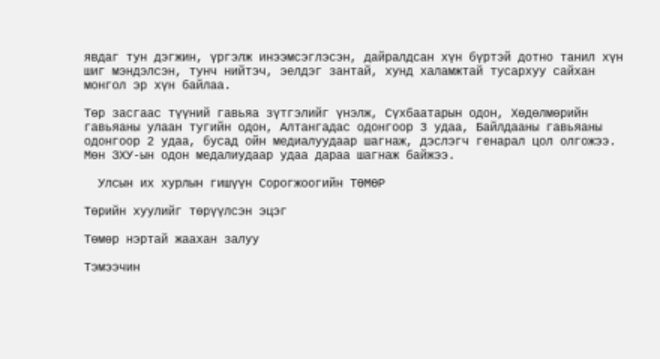явдаг тун дэгжин, үргэлж инээмсэглэсэн, дайралдсан хүн бүртэй дотно танил хүн шиг мэндэлсэн, тунч нийтэч, эелдэг зантай, хунд халамжтай тусархуу сайхан монгол эр хүн байлаа.

Төр засгаас түүний гавьяа зүтгэлийг үнэлж, Сүхбаатарын одон, Хөдөлмөрийн гавьяаны улаан тугийн одон, Алтангадас одонгоор 3 удаа, Байлдааны гавьяаны одонгоор 2 удаа, бусад ойн медиалуудаар шагнаж, дэслэгч генарал цол олгожээ. Мөн ЗХУ-ын одон медалиудаар удаа дараа шагнаж байжээ.

  Улсын их хурлын гишүүн Сорогжоогийн ТӨМӨР

Төрийн хуулийг төрүүлсэн эцэг

Төмөр нэртай жаахан залуу

Тэмээчин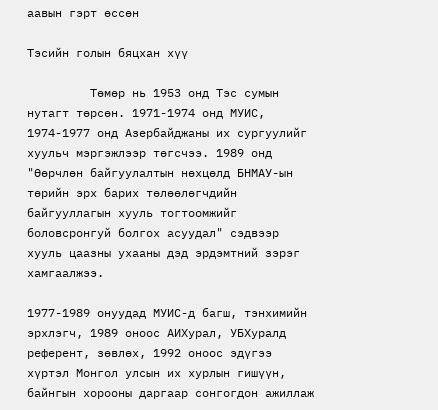аавын гэрт өссөн

Тэсийн голын бяцхан хүү

         Төмөр нь 1953 онд Тэс сумын нутагт төрсөн. 1971-1974 онд МУИС, 1974-1977 онд Азербайджаны их сургуулийг хуульч мэргэжлээр төгсчээ. 1989 онд "Өөрчлөн байгуулалтын нөхцөлд БНМАУ-ын төрийн эрх барих төлөөлөгчдийн байгууллагын хууль тогтоомжийг боловсронгуй болгох асуудал" сэдвээр хууль цаазны ухааны дэд эрдэмтний зэрэг хамгаалжээ.

1977-1989 онуудад МУИС-д багш, тэнхимийн эрхлэгч, 1989 оноос АИХурал, УБХуралд референт, зөвлөх, 1992 оноос эдүгээ хүртэл Монгол улсын их хурлын гишүүн, байнгын хорооны даргаар сонгогдон ажиллаж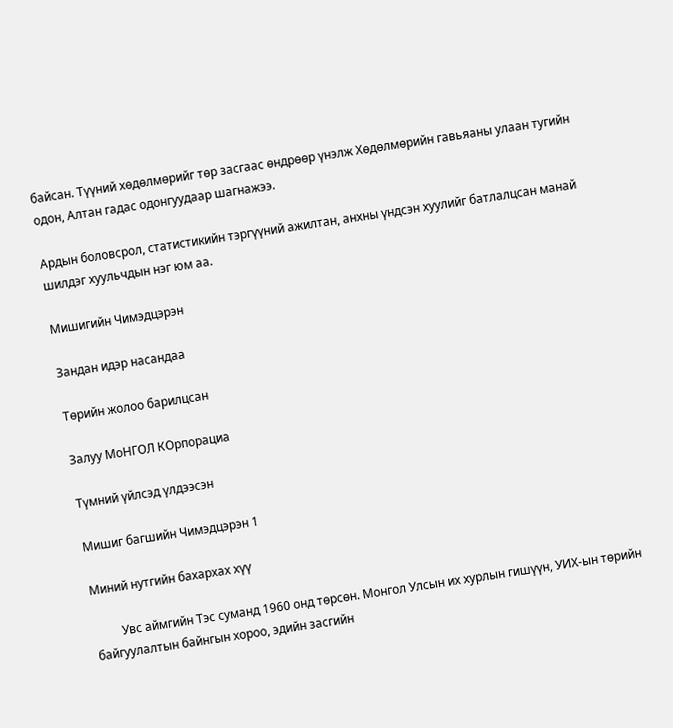байсан. Түүний хөдөлмөрийг төр засгаас өндрөөр үнэлж Хөдөлмөрийн гавьяаны улаан тугийн одон, Алтан гадас одонгуудаар шагнажээ.

Ардын боловсрол, статистикийн тэргүүний ажилтан, анхны үндсэн хуулийг батлалцсан манай шилдэг хуульчдын нэг юм аа.

Мишигийн Чимэдцэрэн

Зандан идэр насандаа

Төрийн жолоо барилцсан

Залуу МоНГОЛ КОрпорациа

Түмний үйлсэд үлдээсэн

Мишиг багшийн Чимэдцэрэн 1

Миний нутгийн бахархах хүү

         Увс аймгийн Тэс суманд 1960 онд төрсөн. Монгол Улсын их хурлын гишүүн, УИХ-ын төрийн байгуулалтын байнгын хороо, эдийн засгийн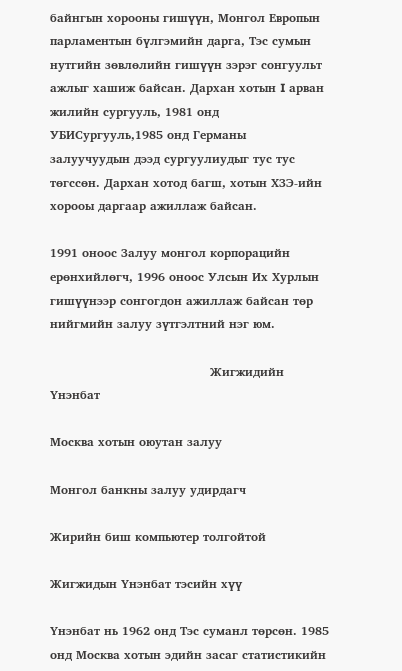байнгын хорооны гишүүн, Монгол Европын парламентын бүлгэмийн дарга, Тэс сумын нутгийн зөвлөлийн гишүүн зэрэг сонгуульт ажлыг хашиж байсан. Дархан хотын I арван жилийн сургууль, 1981 онд УБИСургууль,1985 онд Германы залуучуудын дээд сургуулиудыг тус тус төгссөн. Дархан хотод багш, хотын ХЗЭ-ийн хорооы даргаар ажиллаж байсан.

1991 оноос Залуу монгол корпорацийн ерөнхийлөгч, 1996 оноос Улсын Их Хурлын гишүүнээр сонгогдон ажиллаж байсан төр нийгмийн залуу зүтгэлтний нэг юм.

                                        Жигжидийн Үнэнбат

Москва хотын оюутан залуу

Монгол банкны залуу удирдагч

Жирийн биш компьютер толгойтой

Жигжидын Үнэнбат тэсийн хүү

Үнэнбат нь 1962 онд Тэс суманл төрсөн. 1985 онд Москва хотын эдийн засаг статистикийн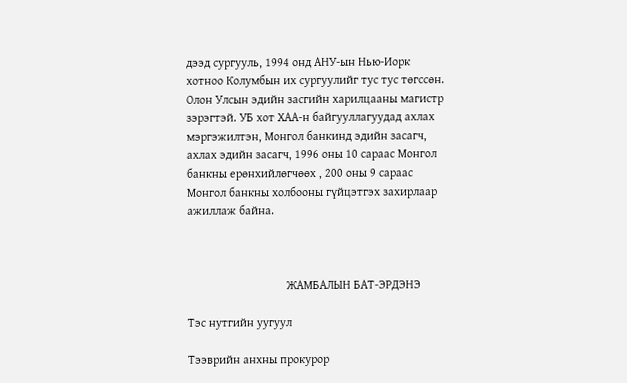дээд сургууль, 1994 онд АНУ-ын Нью-Иорк хотноо Колумбын их сургуулийг тус тус төгссөн. Олон Улсын эдийн засгийн харилцааны магистр зэрэгтэй. УБ хот ХАА-н байгууллагуудад ахлах мэргэжилтэн, Монгол банкинд эдийн засагч, ахлах эдийн засагч, 1996 оны 10 сараас Монгол банкны ерөнхийлөгчөөх , 200 оны 9 сараас Монгол банкны холбооны гүйцэтгэх захирлаар ажиллаж байна.



                                 ЖАМБАЛЫН БАТ-ЭРДЭНЭ

Тэс нутгийн уугуул

Тээврийн анхны прокурор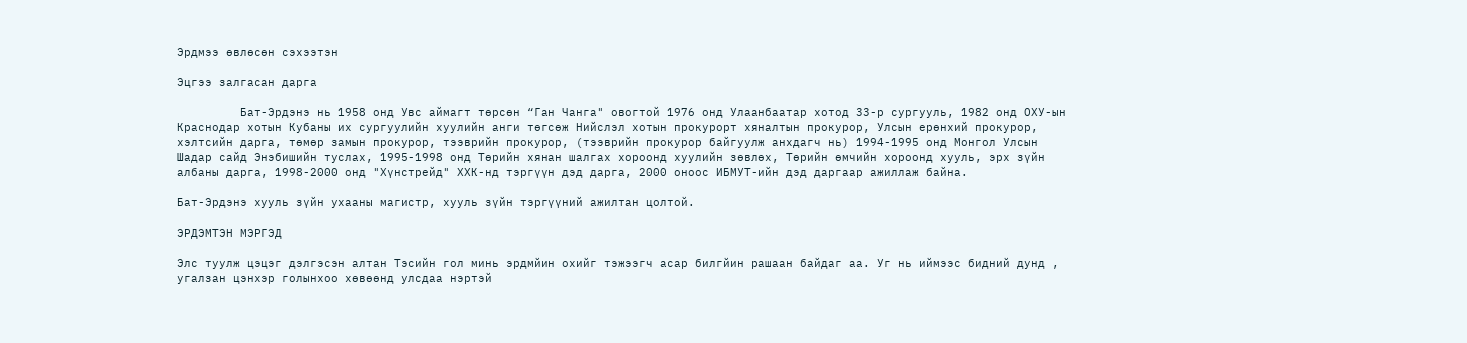Эрдмээ өвлөсөн сэхээтэн

Эцгээ залгасан дарга

         Бат-Эрдэнэ нь 1958 онд Увс аймагт төрсөн “Ган Чанга" овогтой 1976 онд Улаанбаатар хотод 33-р сургууль, 1982 онд ОХУ-ын Краснодар хотын Кубаны их сургуулийн хуулийн анги төгсөж Нийслэл хотын прокурорт хяналтын прокурор, Улсын ерөнхий прокурор, хэлтсийн дарга, төмөр замын прокурор, тээврийн прокурор, (тээврийн прокурор байгуулж анхдагч нь) 1994-1995 онд Монгол Улсын Шадар сайд Энэбишийн туслах, 1995-1998 онд Төрийн хянан шалгах хороонд хуулийн зөвлөх, Төрийн өмчийн хороонд хууль, эрх зүйн албаны дарга, 1998-2000 онд "Хүнстрейд" ХХК-нд тэргүүн дэд дарга, 2000 оноос ИБМУТ-ийн дэд даргаар ажиллаж байна.

Бат-Эрдэнэ хууль зүйн ухааны магистр, хууль зүйн тэргүүний ажилтан цолтой.

ЭРДЭМТЭН МЭРГЭД

Элс туулж цэцэг дэлгэсэн алтан Тэсийн гол минь эрдмйин охийг тэжээгч асар билгйин рашаан байдаг аа. Уг нь иймээс бидний дунд , угалзан цэнхэр голынхоо хөвөөнд улсдаа нэртэй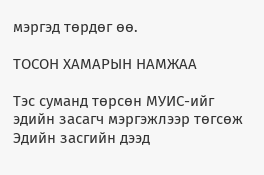мэргэд төрдөг өө.

ТОСОН ХАМАРЫН НАМЖАА

Тэс суманд төрсөн МУИС-ийг эдийн засагч мэргэжлээр төгсөж Эдийн засгийн дээд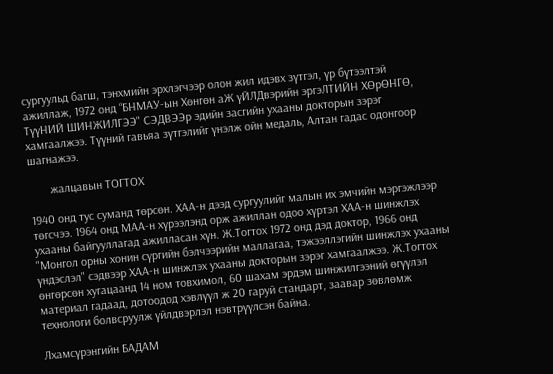сургуульд багш, тэнхмийн эрхлэгчээр олон жил идэвх зүтгэл, үр бүтээлтэй ажиллаж, 1972 онд “БНМАУ-ын Хөнгөн аЖ үЙЛДвэрийн эргэЛТИЙН ХӨрӨНГӨ, ТүүНИЙ ШИНЖИЛГЭЭ" СЭДВЭЭр эдийн засгийн ухааны докторын зэрэг хамгаалжээ. Түүний гавьяа зүтгэлийг үнэлж ойн медаль, Алтан гадас одонгоор шагнажээ.

       жалцавын ТОГТОХ

1940 онд тус суманд төрсөн. ХАА-н дээд сургуулийг малын их эмчийн мэргэжлээр төгсчээ. 1964 онд МАА-н хүрээлэнд орж ажиллан одоо хүртэл ХАА-н шинжлэх ухааны байгууллагад ажилласан хүн. Ж.Тогтох 1972 онд дэд доктор, 1966 онд "Монгол орны хонин сүргийн бэлчээрийн маллагаа, тэжээллэгийн шинжлэх ухааны үндэслэл" сэдвээр ХАА-н шинжлэх ухааны докторын зэрэг хамгаалжээ. Ж.Тогтох өнгөрсөн хугацаанд 14 ном товхимол, 60 шахам эрдэм шинжилгээний өгүүлэл материал гадаад, дотоодод хэвлүүл ж 20 гаруй стандарт, заавар зөвлөмж технологи болвсруулж үйлдвэрлэл нэвтрүүлсэн байна.

Лхамсүрэнгийн БАДАМ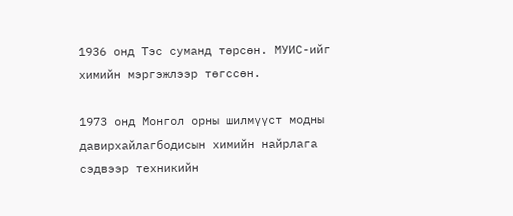1936 онд Тэс суманд төрсөн. МУИС-ийг химийн мэргэжлээр төгссөн.

1973 онд Монгол орны шилмүүст модны давирхайлагбодисын химийн найрлага сэдвээр техникийн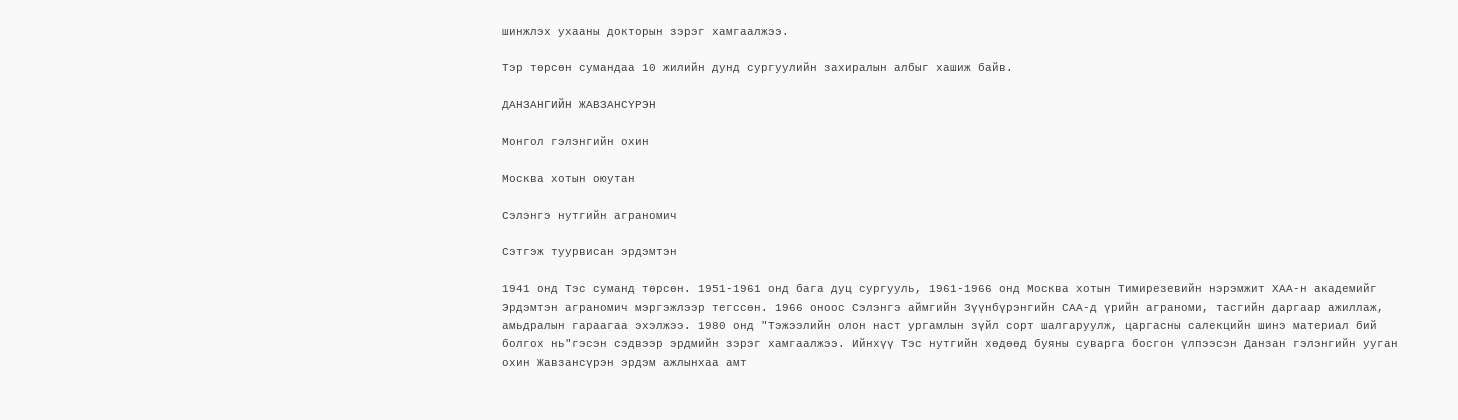шинжлэх ухааны докторын зэрэг хамгаалжээ.

Тэр төрсөн сумандаа 10 жилийн дунд сургуулийн захиралын албыг хашиж байв.

ДАНЗАНГИЙН ЖАВЗАНСҮРЭН

Монгол гэлэнгийн охин

Москва хотын оюутан

Сэлэнгэ нутгийн аграномич

Сэтгэж туурвисан эрдэмтэн

1941 онд Тэс суманд төрсөн. 1951-1961 онд бага дуц сургууль, 1961-1966 онд Москва хотын Тимирезевийн нэрэмжит ХАА-н академийг Эрдэмтэн аграномич мэргэжлээр тегссөн. 1966 оноос Сэлэнгэ аймгийн Зүүнбүрэнгийн САА-д үрийн аграноми, тасгийн даргаар ажиллаж, амьдралын гараагаа эхэлжээ. 1980 онд "Тэжээлийн олон наст ургамлын зүйл сорт шалгаруулж, царгасны салекцийн шинэ материал бий болгох нь"гэсэн сэдвээр эрдмийн зэрэг хамгаалжээ. Ийнхүү Тэс нутгийн хөдөөд буяны суварга босгон үлпээсэн Данзан гэлэнгийн ууган охин Жавзансүрэн эрдэм ажлынхаа амт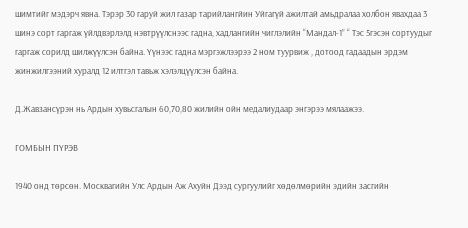шимтийг мэдэрч явна. Тэрэр 30 гаруй жил газар тарийлангйин Уйгагүй ажилтай амьдралаа холбон явахдаа 3 шинэ сорт гаргаж үйлдвэрлэлд нэвтрүүлснээс гадна, хадлангийн чиглэлийн “Мандал-1” “ Тэс 5гэсэн сортуудыг гаргаж сорилд шилжүүлсэн байна. Үүнээс гадна мэргэжлээрээ 2 ном туурвиж , дотоод гадаадын эрдэм жинжилгээний хуралд 12 илтгэл тавьж хэлэлцүүлсэн байна.

Д.Жавзансүрэн нь Ардын хувьсгалын 60,70,80 жилийн ойн медалиудаар энгэрээ мялаажээ.

ГОМБЫН ПҮРЭВ

1940 онд төрсөн. Москвагийн Улс Ардын Аж Ахуйн Дээд сургуулийг хөдөлмөрийн эдийн засгийн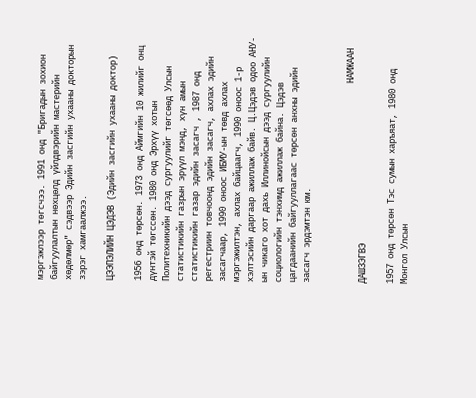мэргэжлээр төгсчээ. 1991 онд "Бригадын зохион байгуулалтын нөхцөлд үйлдвэрийн мастерийн хөдөлмөр" сэдвээр Эдийн засгийн ухааны докторын зэрэг хамгаалжээ.

ЦЭЭПЭЛИЙН ЦЭДЭВ (Эдийн засгийн ухааны доктор)

1956 онд төрсөн. 1973 онд Аймгийн 10 жилийг онц дүнтэй төгссөн. 1980 онд Эрхүү хотын Политехникийн дээд сургуулийг төгсөөд Улсын статистикийн газрын эрүүл мэнд, хүн амын статистикийн газар эдийн засагч , 1987 онд регестриин товчоонд эдийн засагч, ахлах эдийн засагчаар, 1990 оноос ИБМУ-ын төвд ахлах мэргэжилтэн, ахлах байцаагч, 1990 оноос 1-р хэлтэсийн даргаар ажиллаж байв. Ц.Цэдэв одоо АНУ-ын чикаго хот дахь Иллинойсын дээд сургуулийн социологийн тэнхимд ажиллаж байна. Цэдэв цагдаанийн байгууллагаас төрсөн анхны эдийн засагч эрдэмтэн юм.


                                        НАМЖААН ДАШЗЭГВЭ

1957 онд төрсөн Тэс сумын харъяат, 1980 онд Монгол Улсын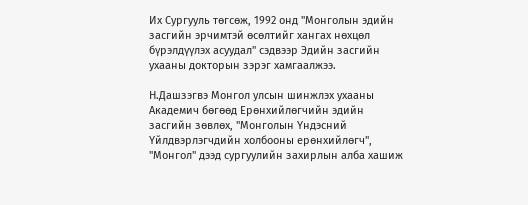Их Сургууль төгсөж, 1992 онд "Монголын эдийн засгийн эрчимтэй өсөлтийг хангах нөхцөл бүрэлдүүлэх асуудал" сэдвээр Эдийн засгийн ухааны докторын зэрэг хамгаалжээ.

Н.Дашзэгвэ Монгол улсын шинжлэх ухааны Академич бөгөөд Ерөнхийлөгчийн эдийн засгийн зөвлөх, "Монголын Үндэсний Үйлдвэрлэгчдийн холбооны ерөнхийлөгч", "Монгол" дээд сургуулийн захирлын алба хашиж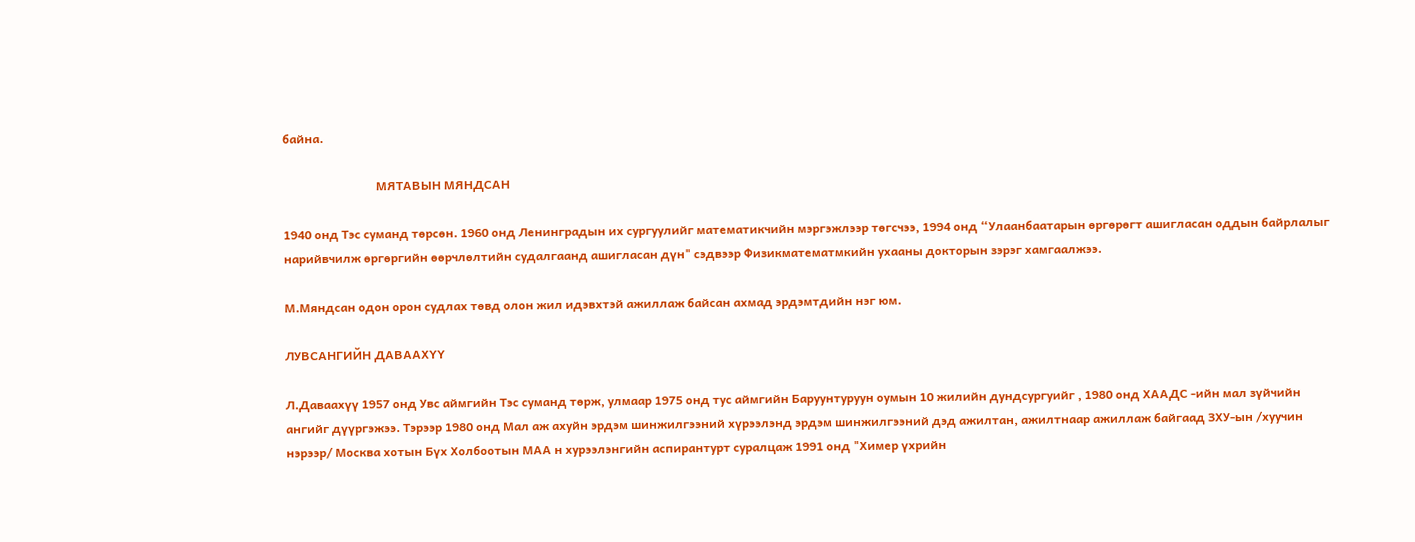байна.

                               МЯТАВЫН МЯНДСАН

1940 онд Тэс суманд төрсөн. 1960 онд Ленинградын их сургуулийг математикчийн мэргэжлээр төгсчээ, 1994 онд “Улаанбаатарын өргөрөгт ашигласан оддын байрлалыг нарийвчилж өргөргийн өөрчлөлтийн судалгаанд ашигласан дүн" сэдвээр Физикматематмкийн ухааны докторын зэрэг хамгаалжээ.

М.Мяндсан одон орон судлах төвд олон жил идэвхтэй ажиллаж байсан ахмад эрдэмтдийн нэг юм.

ЛУВСАНГИЙН ДАВААХҮҮ

Л.Даваахүү 1957 онд Увс аймгийн Тэс суманд төрж, улмаар 1975 онд тус аймгийн Баруунтуруун оумын 10 жилийн дундсургуийг , 1980 онд ХААДС -ийн мал зүйчийн ангийг дүүргэжээ. Тэрээр 1980 онд Мал аж ахуйн эрдэм шинжилгээний хүрээлэнд эрдэм шинжилгээний дэд ажилтан, ажилтнаар ажиллаж байгаад ЗХУ-ын /хуучин нэрээр/ Москва хотын Бүх Холбоотын МАА н хурээлэнгийн аспирантурт суралцаж 1991 онд "Химер үхрийн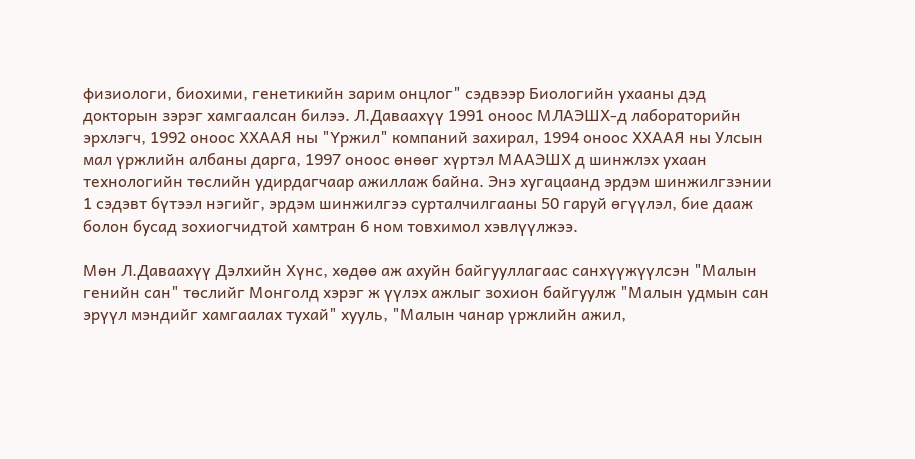физиологи, биохими, генетикийн зарим онцлог" сэдвээр Биологийн ухааны дэд докторын зэрэг хамгаалсан билээ. Л.Даваахүү 1991 оноос МЛАЭШХ-д лабораторийн эрхлэгч, 1992 оноос ХХААЯ ны "Үржил" компаний захирал, 1994 оноос XXААЯ ны Улсын мал үржлийн албаны дарга, 1997 оноос өнөөг хүртэл МААЭШХ д шинжлэх ухаан технологийн төслийн удирдагчаар ажиллаж байна. Энэ хугацаанд эрдэм шинжилгзэнии 1 сэдэвт бүтээл нэгийг, эрдэм шинжилгээ сурталчилгааны 50 гаруй өгүүлэл, бие дааж болон бусад зохиогчидтой хамтран 6 ном товхимол хэвлүүлжээ.

Мөн Л.Даваахүү Дэлхийн Хүнс, хөдөө аж ахуйн байгууллагаас санхүүжүүлсэн "Малын генийн сан" төслийг Монголд хэрэг ж үүлэх ажлыг зохион байгуулж "Малын удмын сан эрүүл мэндийг хамгаалах тухай" хууль, "Малын чанар үржлийн ажил,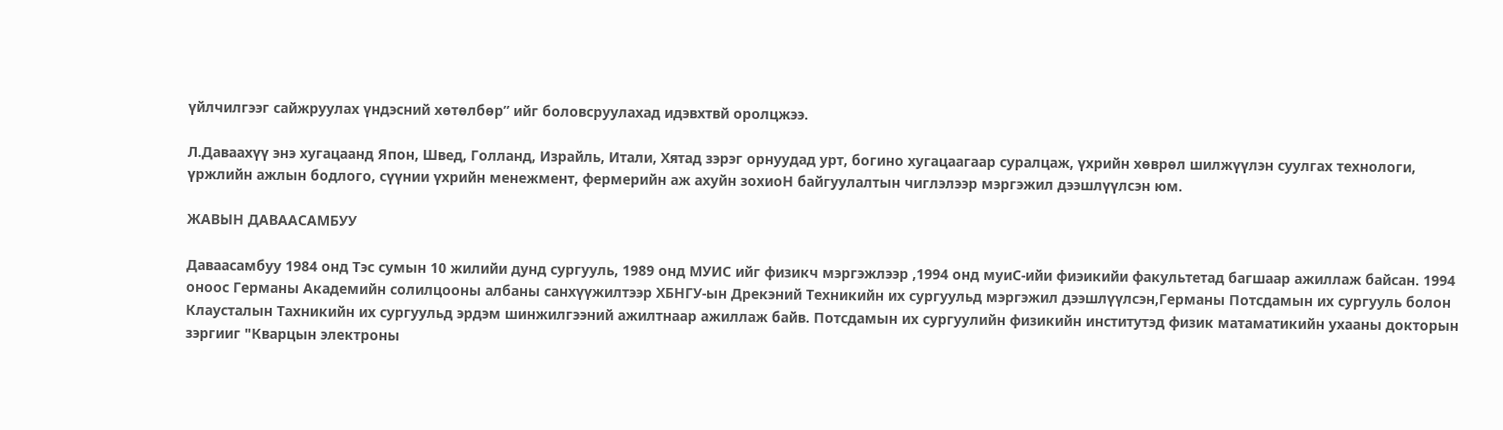үйлчилгээг сайжруулах үндэсний хөтөлбөр” ийг боловсруулахад идэвхтвй оролцжээ.

Л.Даваахүү энэ хугацаанд Япон, Швед, Голланд, Израйль, Итали, Хятад зэрэг орнуудад урт, богино хугацаагаар суралцаж, үхрийн хөврөл шилжүүлэн суулгах технологи, үржлийн ажлын бодлого, сүүнии үхрийн менежмент, фермерийн аж ахуйн зохиоН байгуулалтын чиглэлээр мэргэжил дээшлүүлсэн юм.

ЖАВЫН ДАВААСАМБУУ

Даваасамбуу 1984 онд Тэс сумын 10 жилийи дунд сургууль, 1989 онд МУИС ийг физикч мэргэжлээр ,1994 онд муиС-ийи фиэикийи факультетад багшаар ажиллаж байсан. 1994 оноос Германы Академийн солилцооны албаны санхүүжилтээр ХБНГУ-ын Дрекэний Техникийн их сургуульд мэргэжил дээшлүүлсэн,Германы Потсдамын их сургууль болон Клаусталын Тахникийн их сургуульд эрдэм шинжилгээний ажилтнаар ажиллаж байв. Потсдамын их сургуулийн физикийн институтэд физик матаматикийн ухааны докторын зэргииг "Кварцын электроны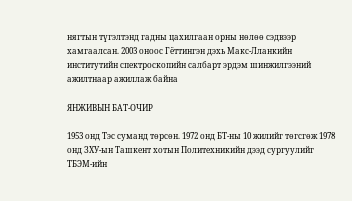нягтын түгэлтэнд гадны цахилгаан орны нөлөө сэдвээр хамгаалсан. 2003 оноос Гёттингэн дэхь Макс-Лланкийн институтийн спектроскопийн салбарт эрдэм шинжилгээний ажилтнаар ажиллаж байна

ЯНЖИВЫН БАТ-ОЧИР

1953 онд Тэс суманд төрсөн. 1972 онд БТ-ны 10 жилийг төгсгөж 1978 онд ЗХУ-ын Ташкент хотын Политехникийн дээд сургуулийг ТБЭМ-ийн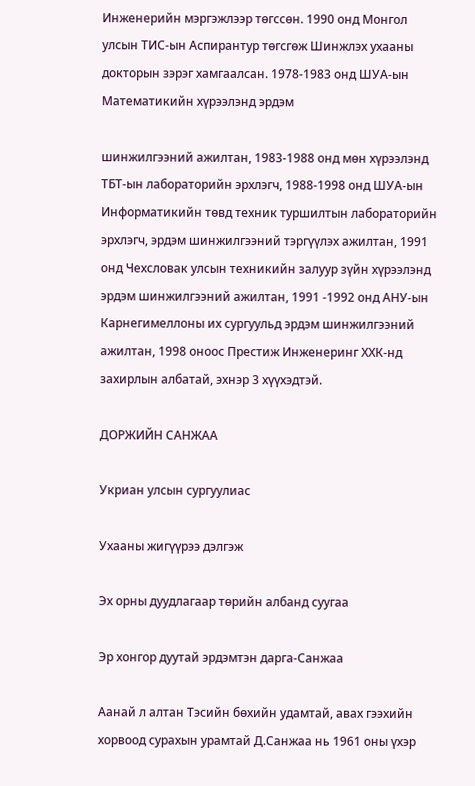Инженерийн мэргэжлээр төгссөн. 1990 онд Монгол улсын ТИС-ын Аспирантур төгсгөж Шинжлэх ухааны докторын зэрэг хамгаалсан. 1978-1983 онд ШУА-ын Математикийн хүрээлэнд эрдэм

шинжилгээний ажилтан, 1983-1988 онд мөн хүрээлэнд ТБТ-ын лабораторийн эрхлэгч, 1988-1998 онд ШУА-ын Информатикийн төвд техник туршилтын лабораторийн эрхлэгч, эрдэм шинжилгээний тэргүүлэх ажилтан, 1991 онд Чехсловак улсын техникийн залуур зүйн хүрээлэнд эрдэм шинжилгээний ажилтан, 1991 -1992 онд АНУ-ын Карнегимеллоны их сургуульд эрдэм шинжилгээний ажилтан, 1998 оноос Престиж Инженеринг ХХК-нд захирлын албатай, эхнэр 3 хүүхэдтэй.

ДОРЖИЙН САНЖАА

Укриан улсын сургуулиас

Ухааны жигүүрээ дэлгэж

Эх орны дуудлагаар төрийн албанд суугаа

Эр хонгор дуутай эрдэмтэн дарга-Санжаа

Аанай л алтан Тэсийн бөхийн удамтай, авах гээхийн хорвоод сурахын урамтай Д.Санжаа нь 1961 оны үхэр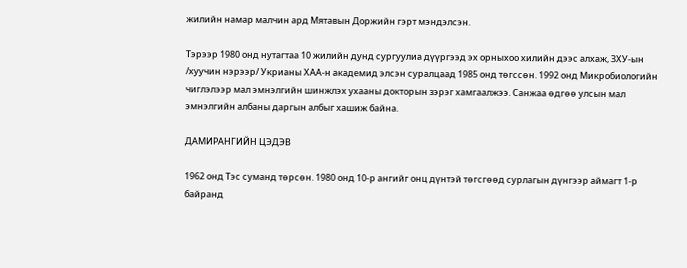жилийн намар малчин ард Мятавын Доржийн гэрт мэндэлсэн.

Тэрээр 1980 онд нутагтаа 10 жилийн дунд сургуулиа дүүргээд эх орныхоо хилийн дээс алхаж, ЗХУ-ын /хуучин нэрээр/ Укрианы ХАА-н академид элсэн суралцаад 1985 онд төгссөн. 1992 онд Микробиологийн чиглэлээр мал эмнэлгийн шинжлэх ухааны докторын зэрэг хамгаалжээ. Санжаа өдгөө улсын мал эмнэлгийн албаны даргын албыг хашиж байна.

ДАМИРАНГИЙН ЦЭДЭВ

1962 онд Тэс суманд төрсөн. 1980 онд 10-р ангийг онц дүнтэй төгсгөөд сурлагын дүнгээр аймагт 1-р байранд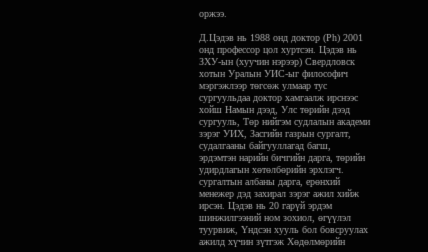оржээ.

Д.Цэдэв нь 1988 онд доктор (Рh) 2001 онд профессор цол хуртсэн. Цэдэв нь ЗХУ-ын (хуучин нэрээр) Свердловск хотын Уралын УИС-ыг философич мэргэжлээр төгсөж улмаар тус сургуульдаа доктор хамгаалж ирснээс хойш Намын дээд, Улс төрийн дээд сургууль, Төр нийгэм судлалын академи зэрэг УИХ, Засгийн газрын сургалт, судалгааны байгууллагад багш, эрдэмтэн нарийн бичгийн дарга, төрийн удирдлагын хөтөлбөрийн эрхлэгч. сургалтын албаны дарга, ерөнхий менежер дэд захирал зэрэг ажил хийж ирсэн. Цэдэв нь 20 гарүй эрдэм шинжилгээний ном зохиол, өгүүлэл туурвиж, Үндсэн хууль бол бовсруулах ажилд хүчин зүтгэж Хөдөлмөрийн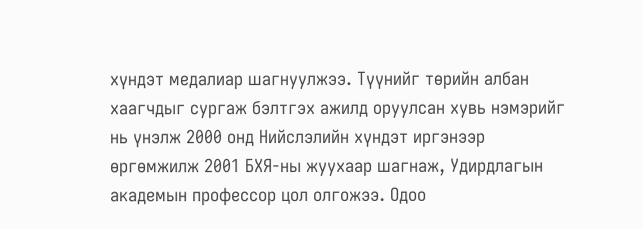хүндэт медалиар шагнуулжээ. Түүнийг төрийн албан хаагчдыг сургаж бэлтгэх ажилд оруулсан хувь нэмэрийг нь үнэлж 2000 онд Нийслэлийн хүндэт иргэнээр өргөмжилж 2001 БХЯ-ны жуухаар шагнаж, Удирдлагын академын профессор цол олгожээ. Одоо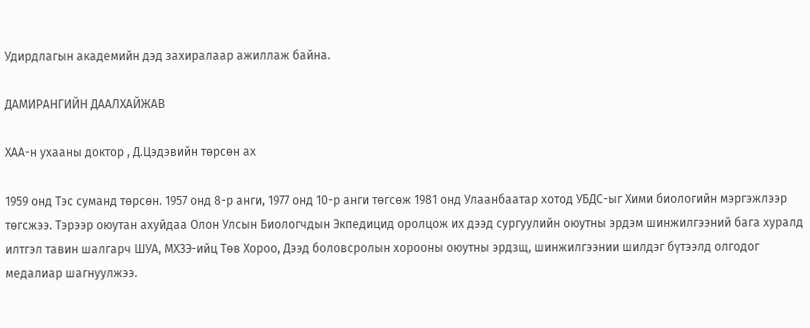Удирдлагын академийн дэд захиралаар ажиллаж байна.

ДАМИРАНГИЙН ДААЛХАЙЖАВ

ХАА-н ухааны доктор , Д.Цэдэвийн төрсөн ах

1959 онд Тэс суманд төрсөн. 1957 онд 8-р анги, 1977 онд 10-р анги төгсөж 1981 онд Улаанбаатар хотод УБДС-ыг Хими биологийн мэргэжлээр төгсжээ. Тэрээр оюутан ахуйдаа Олон Улсын Биологчдын Экпедицид оролцож их дээд сургуулийн оюутны эрдэм шинжилгээний бага хуралд илтгэл тавин шалгарч ШУА, МХЗЭ-ийц Төв Хороо, Дээд боловсролын хорооны оюутны эрдзщ, шинжилгээнии шилдэг бүтээлд олгодог медалиар шагнуулжээ.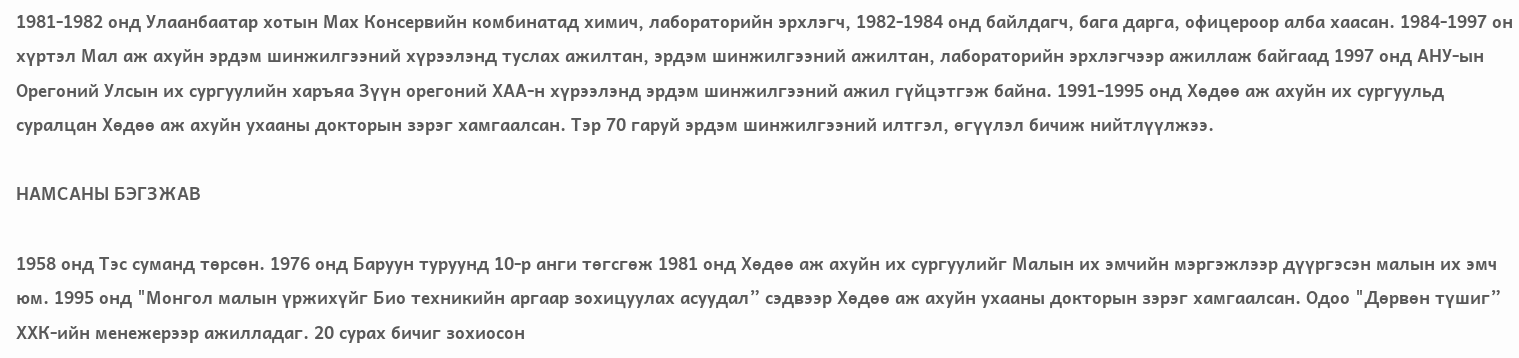1981-1982 онд Улаанбаатар хотын Мах Консервийн комбинатад химич, лабораторийн эрхлэгч, 1982-1984 онд байлдагч, бага дарга, офицероор алба хаасан. 1984-1997 он хүртэл Мал аж ахуйн эрдэм шинжилгээний хүрээлэнд туслах ажилтан, эрдэм шинжилгээний ажилтан, лабораторийн эрхлэгчээр ажиллаж байгаад 1997 онд АНУ-ын Орегоний Улсын их сургуулийн харъяа Зүүн орегоний ХАА-н хүрээлэнд эрдэм шинжилгээний ажил гүйцэтгэж байна. 1991-1995 онд Хөдөө аж ахуйн их сургуульд суралцан Хөдөө аж ахуйн ухааны докторын зэрэг хамгаалсан. Тэр 70 гаруй эрдэм шинжилгээний илтгэл, өгүүлэл бичиж нийтлүүлжээ.

НАМСАНЫ БЭГЗЖАВ

1958 онд Тэс суманд төрсөн. 1976 онд Баруун туруунд 10-р анги төгсгөж 1981 онд Хөдөө аж ахуйн их сургуулийг Малын их эмчийн мэргэжлээр дүүргэсэн малын их эмч юм. 1995 онд "Монгол малын үржихүйг Био техникийн аргаар зохицуулах асуудал” сэдвээр Хөдөө аж ахуйн ухааны докторын зэрэг хамгаалсан. Одоо "Дөрвөн түшиг” ХХК-ийн менежерээр ажилладаг. 20 сурах бичиг зохиосон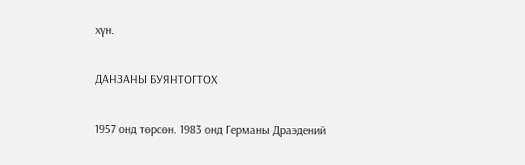хүн.

ДАНЗАНЫ БУЯНТОГТОХ

1957 онд төрсөн. 1983 онд Германы Драэдений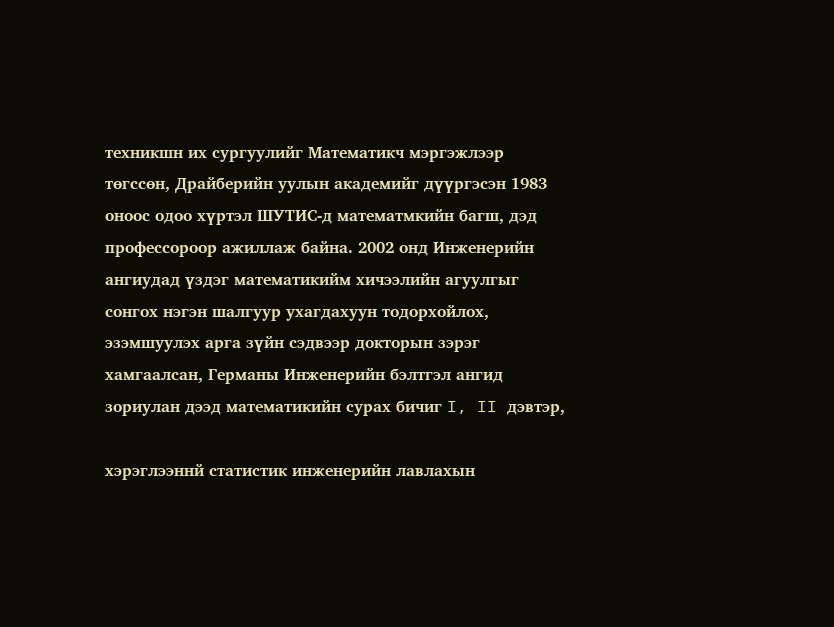техникшн их сургуулийг Математикч мэргэжлээр төгссөн, Драйберийн уулын академийг дүүргэсэн 1983 оноос одоо хүртэл ШУТИС-д математмкийн багш, дэд профессороор ажиллаж байна. 2002 онд Инженерийн ангиудад үздэг математикийм хичээлийн агуулгыг сонгох нэгэн шалгуур ухагдахуун тодорхойлох, эзэмшуулэх арга зүйн сэдвээр докторын зэрэг хамгаалсан, Германы Инженерийн бэлтгэл ангид зориулан дээд математикийн сурах бичиг I, II дэвтэр,

хэрэглээннй статистик инженерийн лавлахын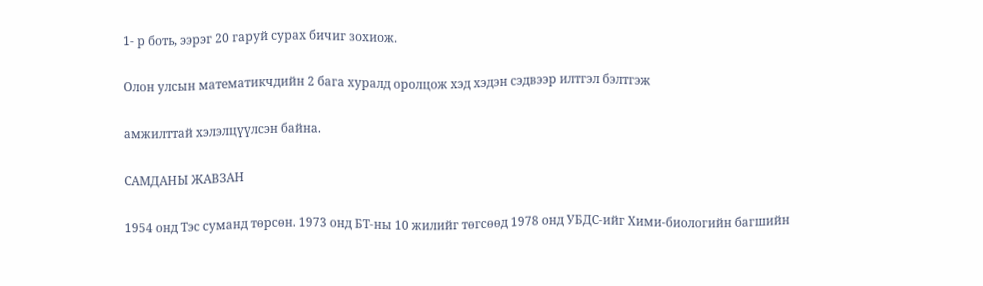1- р боть, ээрэг 20 гаруй сурах бичиг зохиож.

Олон улсын математикчдийн 2 бага хуралд оролцож хэд хэдэн сэдвээр илтгэл бэлтгэж

амжилттай хэлэлцүүлсэн байна.

САМДАНЫ ЖАВЗАН

1954 онд Тэс суманд төрсөн. 1973 онд БТ-ны 10 жилийг төгсөөд 1978 онд УБДС-ийг Хими-биологийн багшийн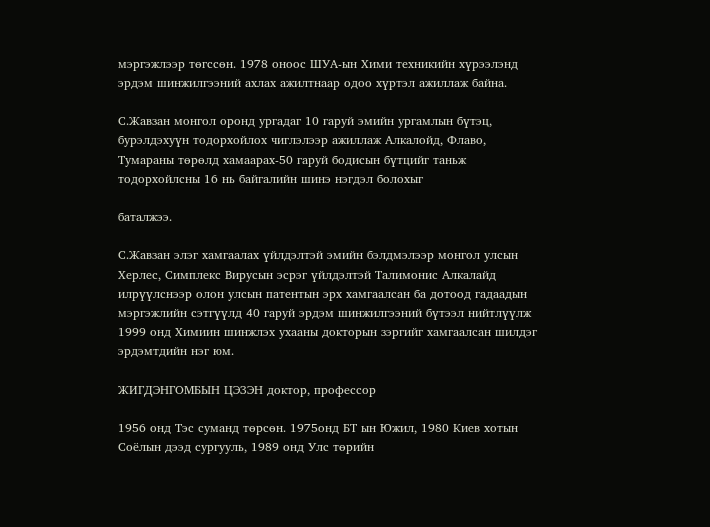мэргэжлээр төгссөн. 1978 оноос ШУА-ын Хими техникийн хүрээлэнд эрдэм шинжилгээний ахлах ажилтнаар одоо хүртэл ажиллаж байна.

С.Жавзан монгол оронд ургадаг 10 гаруй эмийн ургамлын бүтэц, бурэлдэхуүн тодорхойлох чиглэлээр ажиллаж Алкалойд, Флаво, Тумараны төрөлд хамаарах-50 гаруй бодисын бүтцийг таньж тодорхойлсны 16 нь байгалийн шинэ нэгдэл болохыг

баталжээ.

С.Жавзан элэг хамгаалах үйлдэлтэй эмийн бэлдмэлээр монгол улсын Херлес, Симплекс Вирусын эсрэг үйлдэлтэй Талимонис Алкалайд илрүүлснээр олон улсын патентын эрх хамгаалсан ба дотоод гадаадын мэргэжлийн сэтгүүлд 40 гаруй эрдэм шинжилгээний бүтээл нийтлүүлж 1999 онд Химиин шинжлэх ухааны докторын зэргийг хамгаалсан шилдэг эрдэмтдийн нэг юм.

ЖИГДЭНГОМБЫН ЦЭЗЭН доктор, профессор

1956 онд Тэс суманд төрсөн. 1975онд БТ ын Южил, 1980 Киев хотын Соёлын дээд сургууль, 1989 онд Улс төрийн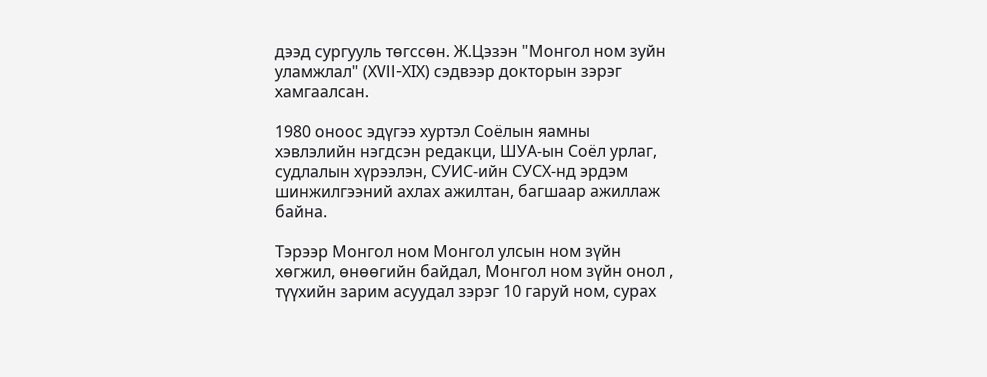дээд сургууль төгссөн. Ж.Цэзэн "Монгол ном зуйн уламжлал" (ХVII-ХIХ) сэдвээр докторын зэрэг хамгаалсан.

1980 оноос эдүгээ хуртэл Соёлын яамны хэвлэлийн нэгдсэн редакци, ШУА-ын Соёл урлаг, судлалын хүрээлэн, СУИС-ийн СУСХ-нд эрдэм шинжилгээний ахлах ажилтан, багшаар ажиллаж байна.

Тэрээр Монгол ном Монгол улсын ном зүйн хөгжил, өнөөгийн байдал, Монгол ном зүйн онол , түүхийн зарим асуудал зэрэг 10 гаруй ном, сурах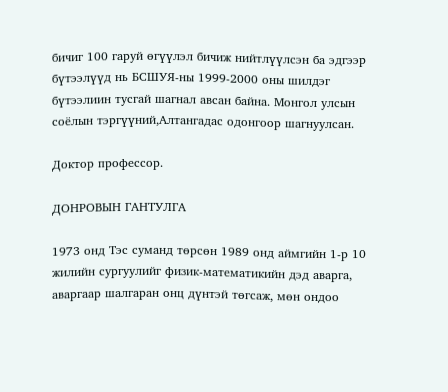бичиг 100 гаруй өгүүлэл бичиж нийтлүүлсэн ба эдгээр бүтээлүүд нь БСШУЯ-ны 1999-2000 оны шилдэг бүтээлиин тусгай шагнал авсан байна. Монгол улсын соёлын тэргүүний,Алтангадас одонгоор шагнуулсан.

Доктор профессор.

ДОНРОВЫН ГАНТУЛГА

1973 онд Тэс суманд төрсөн 1989 онд аймгийн 1-р 10 жилийн сургуулийг физик-математикийн дэд аварга, аваргаар шалгаран онц дүнтэй төгсаж, мөн ондоо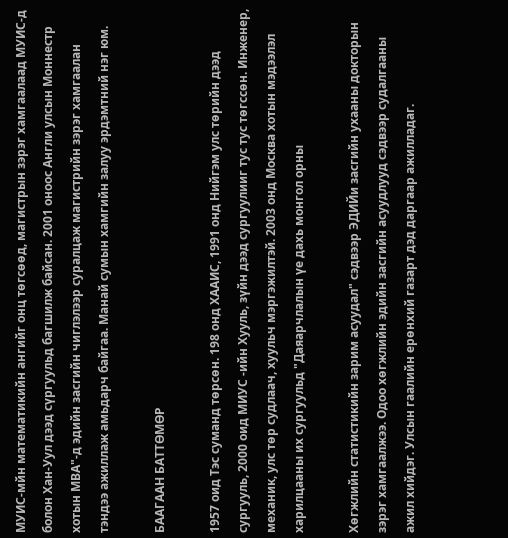МУИС-мйн математикийн ангийг онц төгсөөд, магистрын зэрэг хамгаалаад МУИС-д болон Хан-Уул дээд сүргуульд багшилж байсан. 2001 оноос Англи улсын Моннестр хотын МВА"-д эдийн засгийн чиглэлээр суралцаж магистрийн зэрэг хамгаалан тэндээ ажиллаж амьдарч байгаа. Манай сумын хамгийн залуу эрдэмтний нэг юм.

БААГААН БАТТӨМӨР

1957 оид Тэс суманд төрсөн. 198 онд ХААИС, 1991 онд Нийгэм улс төрийн дээд сургууль, 2000 оид МИУС -ийн Хууль, зүйн дээд сургуулииг тус тус төгссөн. Инженер, механик, улс төр судлаач, хуульч мэргэжилтэй. 2003 онд Москва хотын мэдээлэл харилцааны их сургуульд "Даяарчлалын үе дахь монгол орны

Хөгжлийн статистикийн зарим асуудал" сэдвээр ЭДИЙи засгийн ухааны докторын зэрэг хамгаалжээ. Одоо хөгжлийн эдийн засгийн асуудлууд сэдвээр судалгааны ажил хийдэг. Улсын гаалийн ерөнхий газарт дэд даргаар ажилладаг.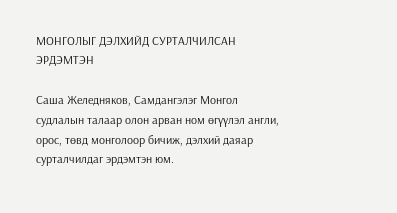МОНГОЛЫГ ДЭЛХИЙД СУРТАЛЧИЛСАН ЭРДЭМТЭН

Саша Желедняков, Самдангэлэг Монгол судлалын талаар олон арван ном өгүүлэл англи, орос, төвд монголоор бичиж, дэлхий даяар сурталчилдаг эрдэмтэн юм.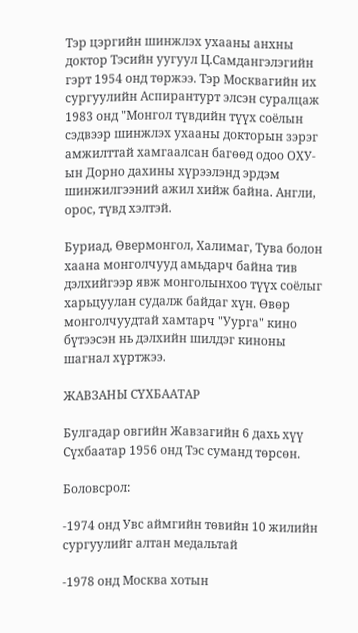Тэр цэргийн шинжлэх ухааны анхны доктор Тэсийн уугуул Ц.Самдангэлэгийн гэрт 1954 онд төржээ. Тэр Москвагийн их сургуулийн Аспирантурт элсэн суралцаж 1983 онд "Монгол түвдийн түүх соёлын сэдвээр шинжлэх ухааны докторын зэрэг амжилттай хамгаалсан багөөд одоо ОХУ-ын Дорно дахины хүрээлэнд эрдэм шинжилгээний ажил хийж байна. Англи, орос, түвд хэлтэй.

Буриад, Өвермонгол, Халимаг, Тува болон хаана монголчууд амьдарч байна тив дэлхийгээр явж монголынхоо түүх соёлыг харьцуулан судалж байдаг хүн. Өвөр монголчуудтай хамтарч "Уурга" кино бүтээсэн нь дэлхийн шилдэг киноны шагнал хүртжээ.

ЖАВЗАНЫ СҮХБААТАР

Булгадар овгийн Жавзагийн 6 дахь хүү Сүхбаатар 1956 онд Тэс суманд төрсөн.

Боловсрол:

-1974 онд Увс аймгийн төвийн 10 жилийн сургуулийг алтан медальтай

-1978 онд Москва хотын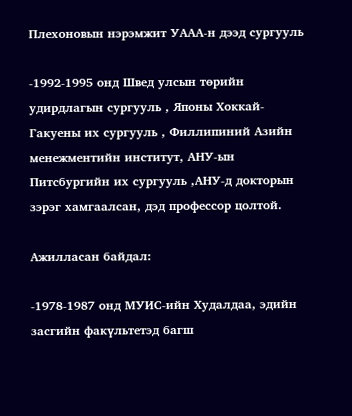Плехоновын нэрэмжит УААА-н дээд сургууль

-1992-1995 онд Швед улсын төрийн удирдлагын сургууль , Японы Хоккай-Гакуены их сургууль , Филлипиний Азийн менежментийн институт, АНУ-ын Питсбургийн их сургууль ,АНУ-д докторын зэрэг хамгаалсан, дэд профессор цолтой.

Ажилласан байдал:

-1978-1987 онд МУИС-ийн Худалдаа, эдийн засгийн факүльтетэд багш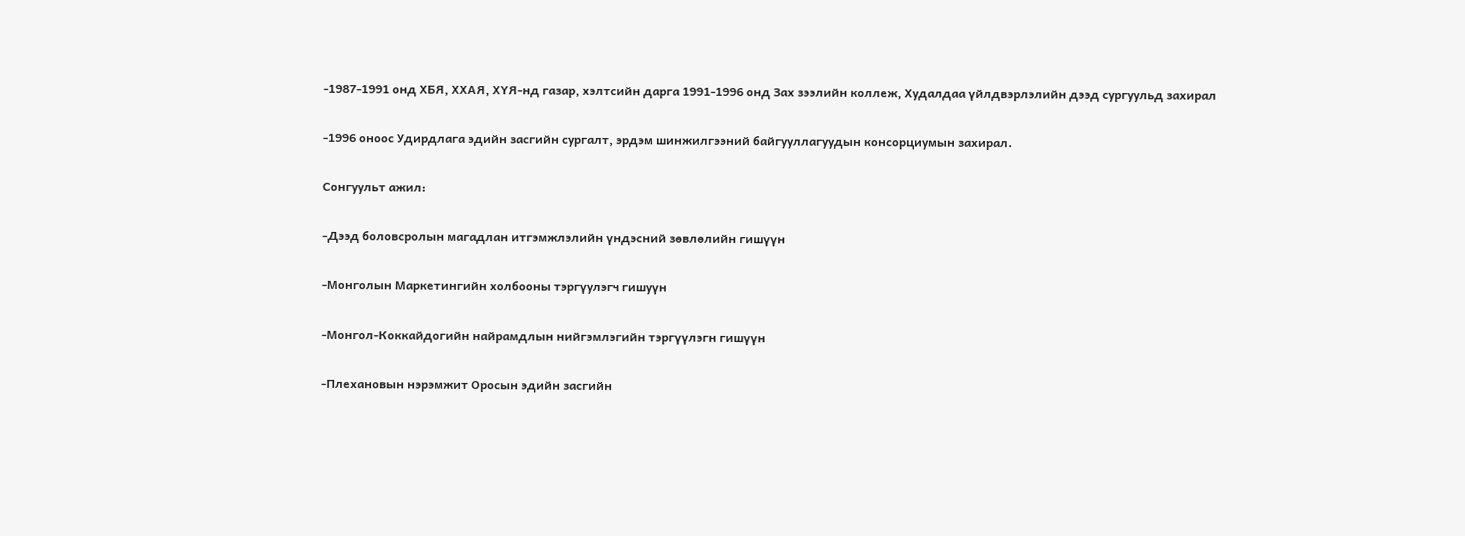-1987-1991 онд ХБЯ, ХХАЯ, ХҮЯ-нд газар, хэлтсийн дарга 1991-1996 онд Зах зээлийн коллеж, Худалдаа үйлдвэрлэлийн дээд сургуульд захирал

-1996 оноос Удирдлага эдийн засгийн сургалт, эрдэм шинжилгээний байгууллагуудын консорциумын захирал.

Сонгуульт ажил:

-Дээд боловсролын магадлан итгэмжлэлийн үндэсний зөвлөлийн гишүүн

-Монголын Маркетингийн холбооны тэргүулэгч гишуүн

-Монгол-Коккайдогийн найрамдлын нийгэмлэгийн тэргүүлэгн гишүүн

-Плехановын нэрэмжит Оросын эдийн засгийн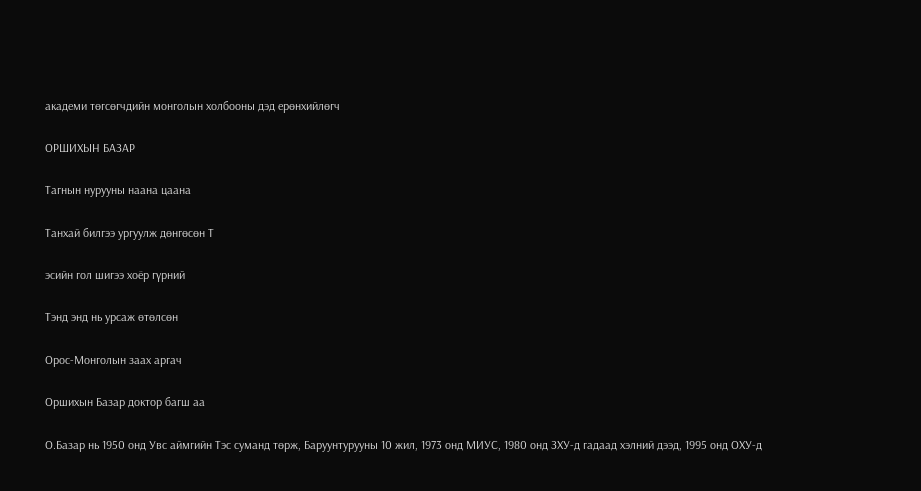академи төгсөгчдийн монголын холбооны дэд ерөнхийлөгч

ОРШИХЫН БАЗАР

Тагнын нурууны наана цаана

Танхай билгээ ургуулж дөнгөсөн Т

эсийн гол шигээ хоёр гүрний

Тэнд энд нь урсаж өтөлсөн

Орос-Монголын заах аргач

Оршихын Базар доктор багш аа

О.Базар нь 1950 онд Увс аймгийн Тэс суманд төрж, Баруунтурууны 10 жил, 1973 онд МИУС, 1980 онд ЗХУ-д гадаад хэлний дээд, 1995 онд ОХУ-д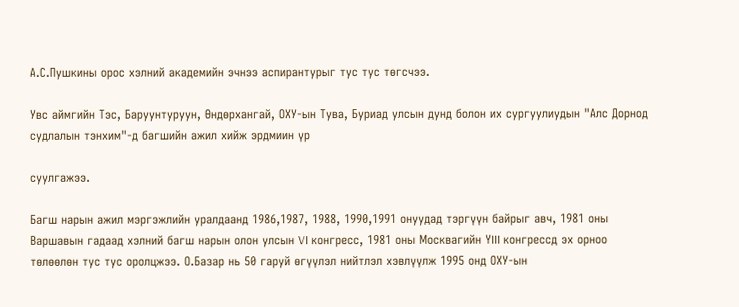А.С.Пушкины орос хэлний академийн эчнээ аспирантурыг тус тус төгсчээ.

Увс аймгийн Тэс, Баруунтуруун, Өндөрхангай, ОХУ-ын Тува, Буриад улсын дунд болон их сургуулиудын "Алс Дорнод судлалын тэнхим"-д багшийн ажил хийж эрдмиин үр

суулгажээ.

Багш нарын ажил мэргэжлийн уралдаанд 1986,1987, 1988, 1990,1991 онуудад тэргүүн байрыг авч, 1981 оны Варшавын гадаад хэлний багш нарын олон улсын VI конгресс, 1981 оны Москвагийн ҮIII конгрессд эх орноо төлөөлөн тус тус оролцжээ. О.Базар нь 50 гаруй өгүүлэл нийтлэл хэвлүүлж 1995 онд ОХУ-ын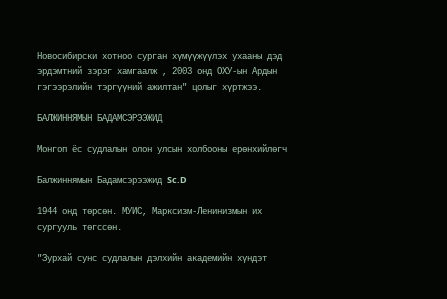Новосибирски хотноо сурган хүмүүжүүлэх ухааны дэд эрдэмтний зэрэг хамгаалж , 2003 онд ОХУ-ын Ардын гэгээрэлийн тэргүүний ажилтан" цолыг хүртжээ.

БАЛЖИННЯМЫН БАДАМСЭРЭЭЖИД

Монгоп ёс судлалын олон улсын холбооны ерөнхийлөгч

Балжиннямын Бадамсэрээжид Sc.D

1944 онд төрсөн. МУИС, Марксизм-Ленинизмын их сургууль төгссөн.

"Зурхай сунс судлалын дэлхийн академийн хүндэт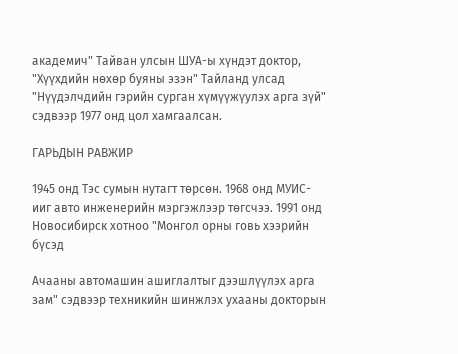академич" Тайван улсын ШУА-ы хүндэт доктор, "Хүүхдийн нөхөр буяны эзэн" Тайланд улсад "Нүүдэлчдийн гэрийн сурган хүмүүжүулэх арга зүй" сэдвээр 1977 онд цол хамгаалсан.

ГАРЬДЫН РАВЖИР

1945 онд Тэс сумын нутагт төрсөн. 1968 онд МУИС-ииг авто инженерийн мэргэжлээр төгсчээ. 1991 онд Новосибирск хотноо "Монгол орны говь хээрийн бүсэд

Ачааны автомашин ашиглалтыг дээшлүүлэх арга зам" сэдвээр техникийн шинжлэх ухааны докторын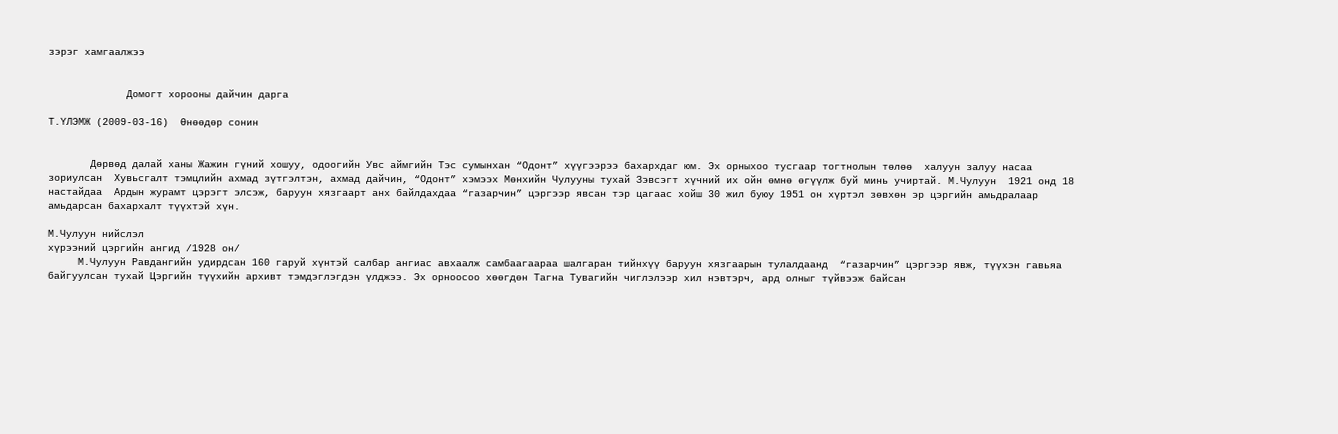зэрэг хамгаалжээ


             Домогт хорооны дайчин дарга

Т.ҮЛЭМЖ (2009-03-16)  Өнөөдөр сонин


       Дөрвөд далай ханы Жажин гүний хошуу, одоогийн Увс аймгийн Тэс сумынхан “Одонт” хүүгээрээ бахархдаг юм. Эх орныхоо тусгаар тогтнолын төлөө  халуун залуу насаа зориулсан  Хувьсгалт тэмцлийн ахмад зүтгэлтэн, ахмад дайчин, “Одонт” хэмээх Мөнхийн Чулууны тухай Зэвсэгт хүчний их ойн өмнө өгүүлж буй минь учиртай. М.Чулуун  1921 онд 18 настайдаа  Ардын журамт цэрэгт элсэж, баруун хязгаарт анх байлдахдаа “газарчин” цэргээр явсан тэр цагаас хойш 30 жил буюу 1951 он хүртэл зөвхөн эр цэргийн амьдралаар амьдарсан бахархалт түүхтэй хүн.

М.Чулуун нийслэл
хүрээний цэргийн ангид /1928 он/
     М.Чулуун Равдангийн удирдсан 160 гаруй хүнтэй салбар ангиас авхаалж самбаагаараа шалгаран тийнхүү баруун хязгаарын тулалдаанд  “газарчин” цэргээр явж, түүхэн гавьяа байгуулсан тухай Цэргийн түүхийн архивт тэмдэглэгдэн үлджээ. Эх орноосоо хөөгдөн Тагна Тувагийн чиглэлээр хил нэвтэрч, ард олныг түйвээж байсан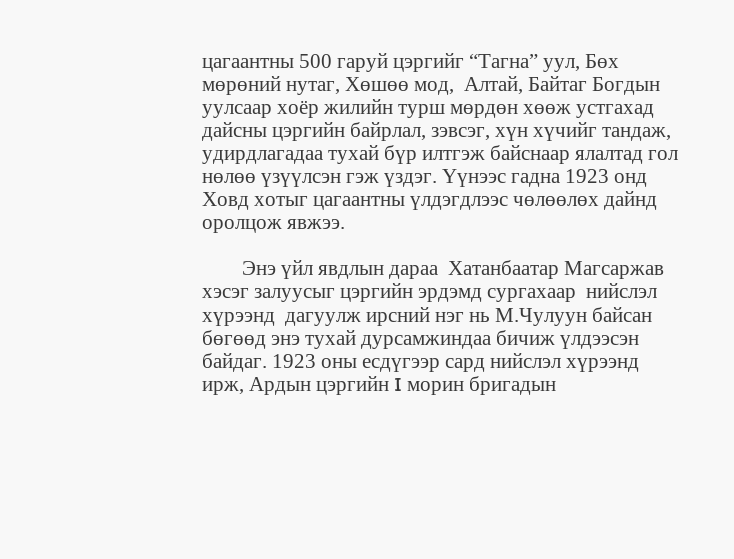цагаантны 500 гаруй цэргийг “Тагна” уул, Бөх мөрөний нутаг, Хөшөө мод,  Алтай, Байтаг Богдын уулсаар хоёр жилийн турш мөрдөн хөөж устгахад дайсны цэргийн байрлал, зэвсэг, хүн хүчийг тандаж, удирдлагадаа тухай бүр илтгэж байснаар ялалтад гол нөлөө үзүүлсэн гэж үздэг. Үүнээс гадна 1923 онд Ховд хотыг цагаантны үлдэгдлээс чөлөөлөх дайнд оролцож явжээ.

        Энэ үйл явдлын дараа  Хатанбаатар Магсаржав хэсэг залуусыг цэргийн эрдэмд сургахаар  нийслэл хүрээнд  дагуулж ирсний нэг нь М.Чулуун байсан бөгөөд энэ тухай дурсамжиндаа бичиж үлдээсэн байдаг. 1923 оны есдүгээр сард нийслэл хүрээнд ирж, Ардын цэргийн I морин бригадын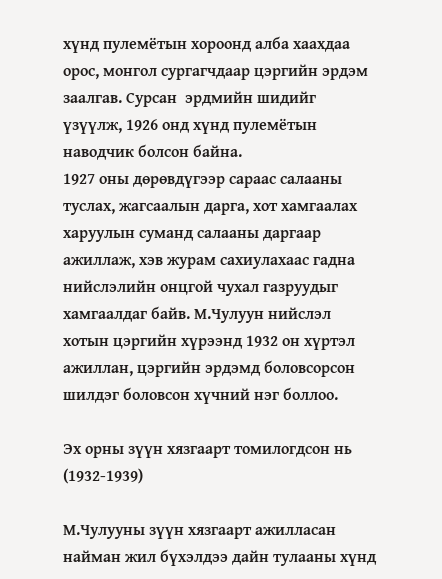хүнд пулемётын хороонд алба хаахдаа орос, монгол сургагчдаар цэргийн эрдэм заалгав. Сурсан  эрдмийн шидийг үзүүлж, 1926 онд хүнд пулемётын наводчик болсон байна.
1927 оны дөрөвдүгээр сараас салааны туслах, жагсаалын дарга, хот хамгаалах харуулын суманд салааны даргаар ажиллаж, хэв журам сахиулахаас гадна нийслэлийн онцгой чухал газруудыг хамгаалдаг байв. М.Чулуун нийслэл хотын цэргийн хүрээнд 1932 он хүртэл ажиллан, цэргийн эрдэмд боловсорсон шилдэг боловсон хүчний нэг боллоо.

Эх орны зүүн хязгаарт томилогдсон нь (1932-1939)

М.Чулууны зүүн хязгаарт ажилласан найман жил бүхэлдээ дайн тулааны хүнд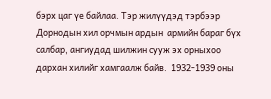бэрх цаг үе байлаа. Тэр жилүүдэд тэрбээр Дорнодын хил орчмын ардын  армийн бараг бүх  салбар, ангиудад шилжин сууж эх орныхоо дархан хилийг хамгаалж байв.  1932-1939 оны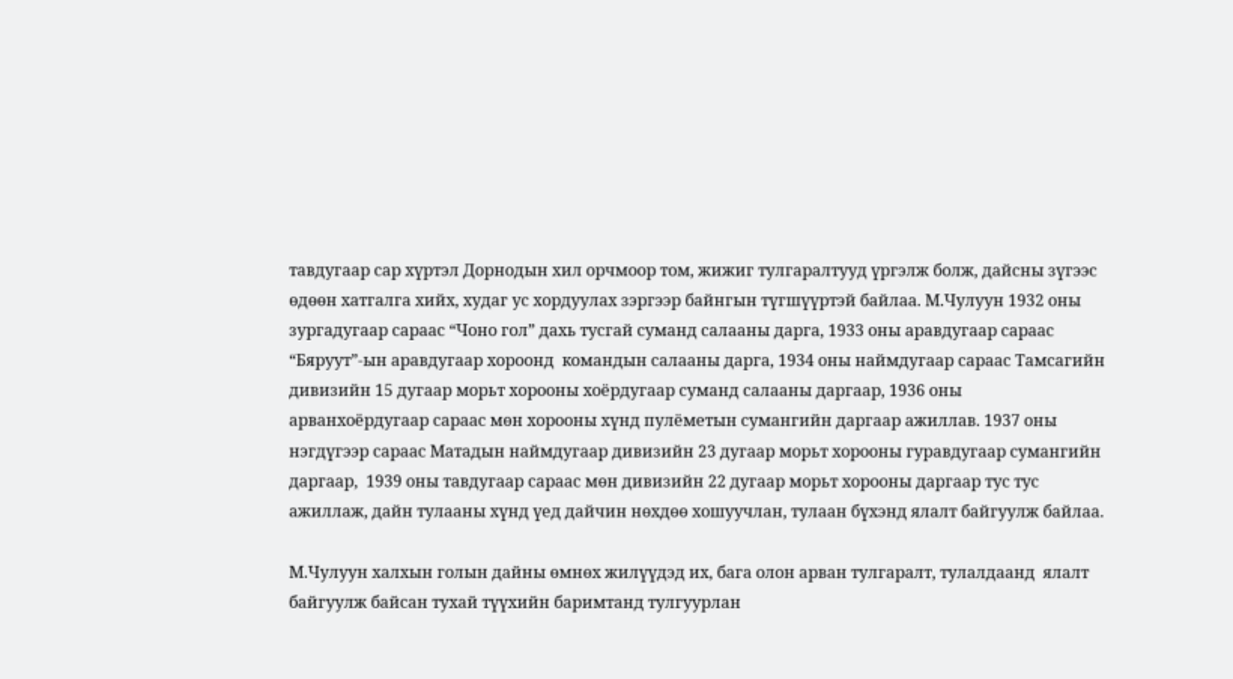тавдугаар сар хүртэл Дорнодын хил орчмоор том, жижиг тулгаралтууд үргэлж болж, дайсны зүгээс өдөөн хатгалга хийх, худаг ус хордуулах зэргээр байнгын түгшүүртэй байлаа. М.Чулуун 1932 оны зургадугаар сараас “Чоно гол” дахь тусгай суманд салааны дарга, 1933 оны аравдугаар сараас “Бяруут”-ын аравдугаар хороонд  командын салааны дарга, 1934 оны наймдугаар сараас Тамсагийн дивизийн 15 дугаар морьт хорооны хоёрдугаар суманд салааны даргаар, 1936 оны арванхоёрдугаар сараас мөн хорооны хүнд пулёметын сумангийн даргаар ажиллав. 1937 оны нэгдүгээр сараас Матадын наймдугаар дивизийн 23 дугаар морьт хорооны гуравдугаар сумангийн даргаар,  1939 оны тавдугаар сараас мөн дивизийн 22 дугаар морьт хорооны даргаар тус тус ажиллаж, дайн тулааны хүнд үед дайчин нөхдөө хошуучлан, тулаан бүхэнд ялалт байгуулж байлаа.

М.Чулуун халхын голын дайны өмнөх жилүүдэд их, бага олон арван тулгаралт, тулалдаанд  ялалт байгуулж байсан тухай түүхийн баримтанд тулгуурлан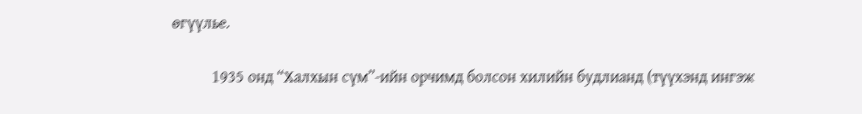өгүүлье.

          1935 онд “Халхын сүм”-ийн орчимд болсон хилийн будлианд (түүхэнд ингэж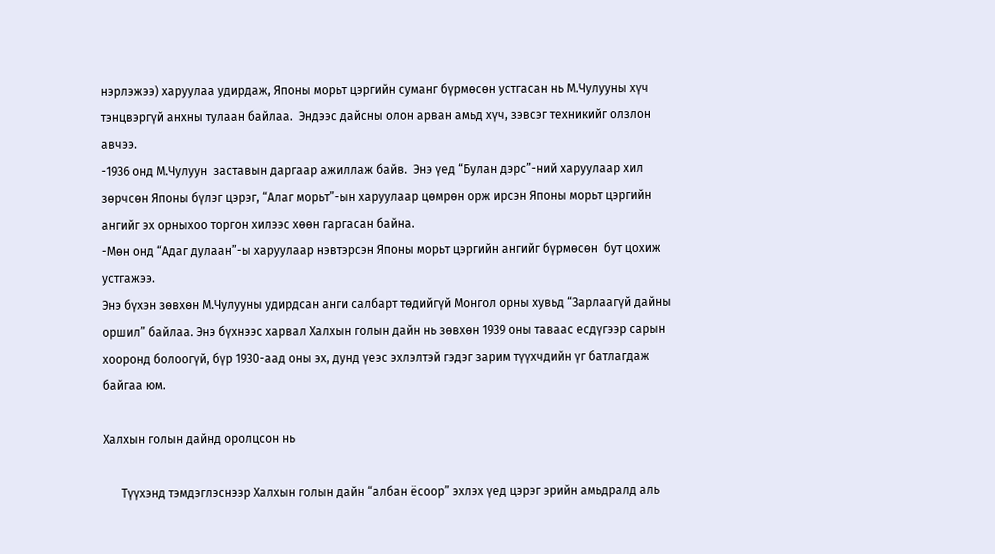нэрлэжээ) харуулаа удирдаж, Японы морьт цэргийн суманг бүрмөсөн устгасан нь М.Чулууны хүч тэнцвэргүй анхны тулаан байлаа.  Эндээс дайсны олон арван амьд хүч, зэвсэг техникийг олзлон авчээ.
-1936 онд М.Чулуун  заставын даргаар ажиллаж байв.  Энэ үед “Булан дэрс”-ний харуулаар хил зөрчсөн Японы бүлэг цэрэг, “Алаг морьт”-ын харуулаар цөмрөн орж ирсэн Японы морьт цэргийн ангийг эх орныхоо торгон хилээс хөөн гаргасан байна.
-Мөн онд “Адаг дулаан”-ы харуулаар нэвтэрсэн Японы морьт цэргийн ангийг бүрмөсөн  бут цохиж устгажээ.
Энэ бүхэн зөвхөн М.Чулууны удирдсан анги салбарт төдийгүй Монгол орны хувьд “Зарлаагүй дайны оршил” байлаа. Энэ бүхнээс харвал Халхын голын дайн нь зөвхөн 1939 оны таваас есдүгээр сарын хооронд болоогүй, бүр 1930-аад оны эх, дунд үеэс эхлэлтэй гэдэг зарим түүхчдийн үг батлагдаж байгаа юм.

Халхын голын дайнд оролцсон нь

      Түүхэнд тэмдэглэснээр Халхын голын дайн “албан ёсоор” эхлэх үед цэрэг эрийн амьдралд аль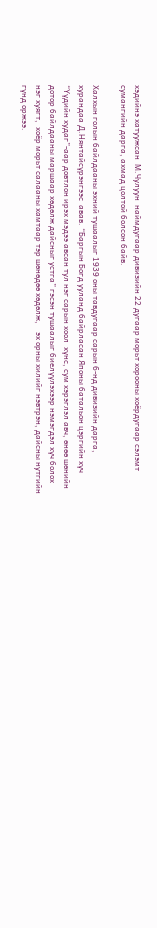хэдийнэ хатуужсан  М.Чулуун  наймдугаар дивизийн 22 дугаар морьт хорооны хоёрдугаар сэлэмт сумангийн дарга, ахмад цолтой болсон байв.

Халхын голын байлдааны эхний тушаалыг 1939 оны тавдугаар сарын 6-нд дивизийн дарга,  хурандаа Д.Нянтайсүрэнгээс  авав. “Баргын Богд ууланд байрласан Японы батальон цэргийн хүч “Үүдийн худаг”-аар довтлон ирэх мэдээ авсан тул нэг сарын хоол  хүнс, сум хэрэглэл авч, өнөө шөнийн дотор байлдааны маршаар хөдөлж дайсныг устга” гэсэн тушаалыг биелүүлэхээр нэмэгдэл хүч болох нэг хуягт,  хоёр морьт салааны хамтаар тэр шөнөдөө хөдөлж,    эх орны хилийг нэвтрэн, дайсны нутгийн гүнд оржээ.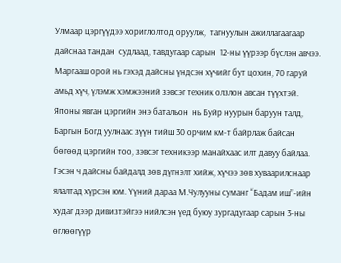Улмаар цэргүүдээ хориглолтод оруулж,  тагнуулын ажиллагаагаар дайснаа тандан  судлаад, тавдугаар сарын  12-ны үүрээр бүслэн авчээ. Маргааш орой нь гэхэд дайсны үндсэн хүчийг бут цохин, 70 гаруй амьд хүч, үлэмж хэмжээний зэвсэг техник олзлон авсан түүхтэй. Японы явган цэргийн энэ батальон  нь Буйр нуурын баруун талд, Баргын Богд уулнаас зүүн тийш 30 орчим км-т байрлаж байсан бөгөөд цэргийн тоо, зэвсэг техникээр манайхаас илт давуу байлаа. Гэсэн ч дайсны байдалд зөв дүгнэлт хийж, хүчээ зөв хуваарилснаар ялалтад хүрсэн юм. Үүний дараа М.Чулууны суманг “Бадам иш”-ийн худаг дээр дивизтэйгээ нийлсэн үед буюу зургадугаар сарын 3-ны өглөөгүүр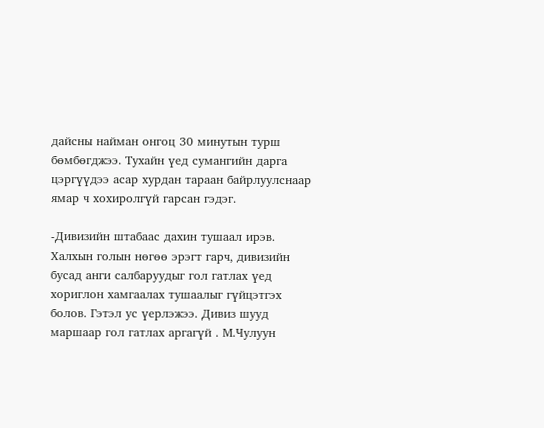дайсны найман онгоц 30 минутын турш бөмбөгджээ. Тухайн үед сумангийн дарга цэргүүдээ асар хурдан тараан байрлуулснаар ямар ч хохиролгүй гарсан гэдэг.

-Дивизийн штабаас дахин тушаал ирэв. Халхын голын нөгөө эрэгт гарч, дивизийн бусад анги салбаруудыг гол гатлах үед хориглон хамгаалах тушаалыг гүйцэтгэх болов. Гэтэл ус үерлэжээ. Дивиз шууд маршаар гол гатлах аргагүй . М.Чулуун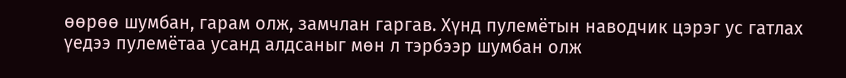өөрөө шумбан, гарам олж, замчлан гаргав. Хүнд пулемётын наводчик цэрэг ус гатлах үедээ пулемётаа усанд алдсаныг мөн л тэрбээр шумбан олж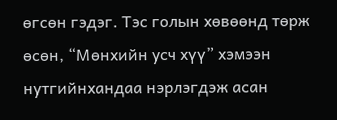өгсөн гэдэг. Тэс голын хөвөөнд төрж өсөн, “Мөнхийн усч хүү” хэмээн нутгийнхандаа нэрлэгдэж асан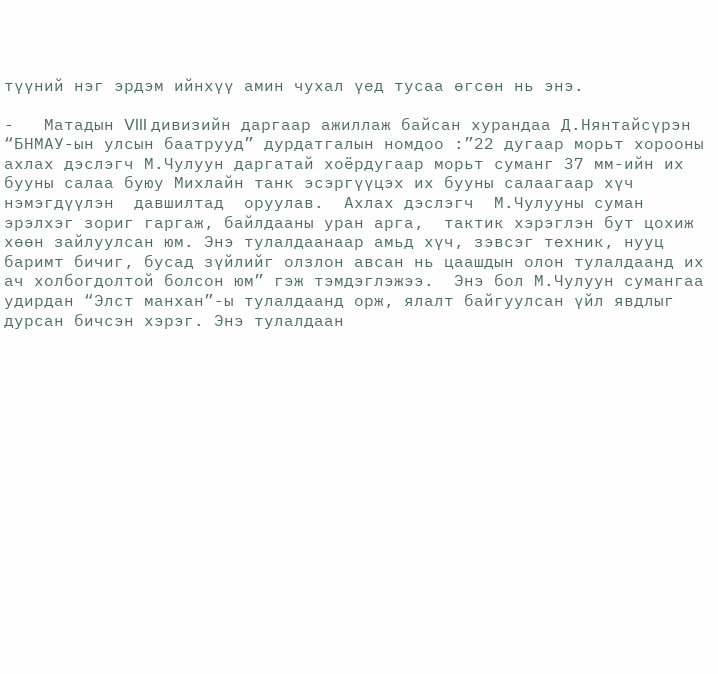түүний нэг эрдэм ийнхүү амин чухал үед тусаа өгсөн нь энэ.

-   Матадын VIII дивизийн даргаар ажиллаж байсан хурандаа Д.Нянтайсүрэн “БНМАУ-ын улсын баатрууд” дурдатгалын номдоо :”22 дугаар морьт хорооны ахлах дэслэгч М.Чулуун даргатай хоёрдугаар морьт суманг 37 мм-ийн их бууны салаа буюу Михлайн танк эсэргүүцэх их бууны салаагаар хүч нэмэгдүүлэн  давшилтад  оруулав.  Ахлах дэслэгч  М.Чулууны суман эрэлхэг зориг гаргаж, байлдааны уран арга,  тактик хэрэглэн бут цохиж хөөн зайлуулсан юм. Энэ тулалдаанаар амьд хүч, зэвсэг техник, нууц баримт бичиг, бусад зүйлийг олзлон авсан нь цаашдын олон тулалдаанд их ач холбогдолтой болсон юм” гэж тэмдэглэжээ.  Энэ бол М.Чулуун сумангаа удирдан “Элст манхан”-ы тулалдаанд орж, ялалт байгуулсан үйл явдлыг дурсан бичсэн хэрэг. Энэ тулалдаан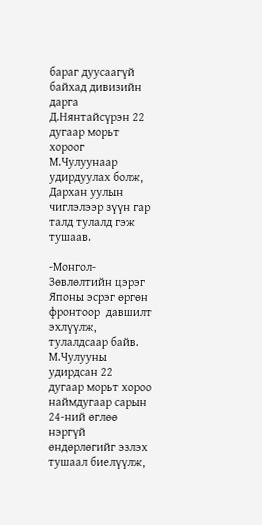бараг дуусаагүй байхад дивизийн дарга Д.Нянтайсүрэн 22 дугаар морьт хороог М.Чулуунаар удирдуулах болж, Дархан уулын чиглэлээр зүүн гар талд тулалд гэж тушаав.

-Монгол- Зөвлөлтийн цэрэг Японы эсрэг өргөн фронтоор  давшилт эхлүүлж, тулалдсаар байв. М.Чулууны удирдсан 22  дугаар морьт хороо наймдугаар сарын 24-ний өглөө нэргүй өндөрлөгийг эзлэх тушаал биелүүлж,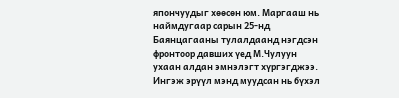япончуудыг хөөсөн юм. Маргааш нь наймдугаар сарын 25-нд Баянцагааны тулалдаанд нэгдсэн фронтоор давших үед М.Чулуун ухаан алдан эмнэлэгт хүргэгджээ.  Ингэж эрүүл мэнд муудсан нь бүхэл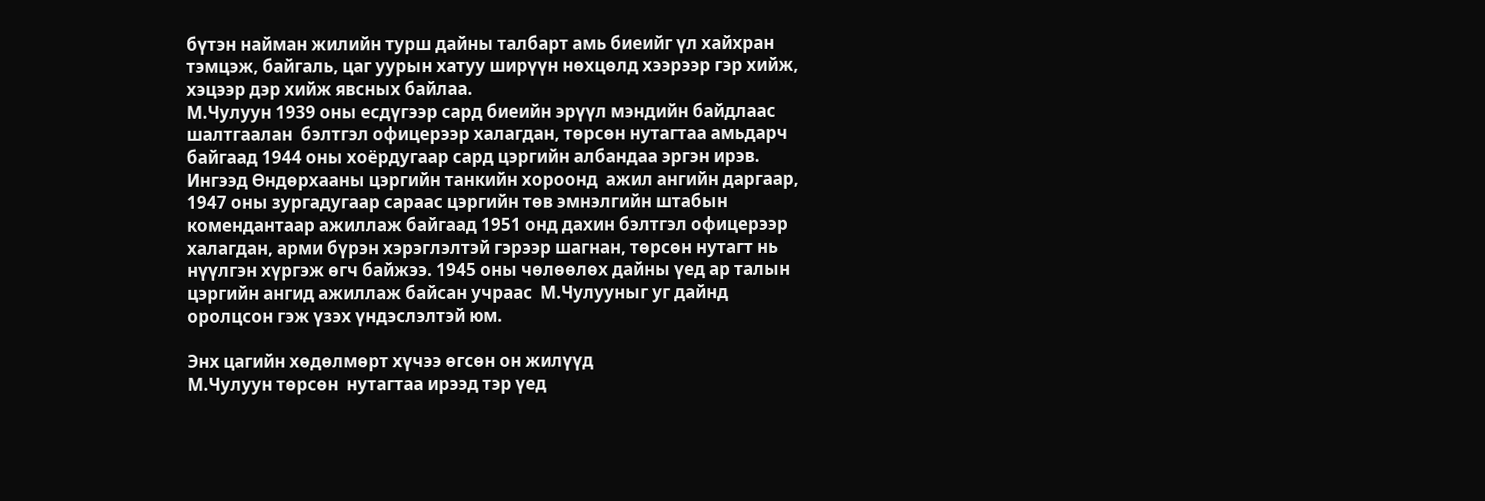бүтэн найман жилийн турш дайны талбарт амь биеийг үл хайхран тэмцэж, байгаль, цаг уурын хатуу ширүүн нөхцөлд хээрээр гэр хийж, хэцээр дэр хийж явсных байлаа.
М.Чулуун 1939 оны есдүгээр сард биеийн эрүүл мэндийн байдлаас шалтгаалан  бэлтгэл офицерээр халагдан, төрсөн нутагтаа амьдарч байгаад 1944 оны хоёрдугаар сард цэргийн албандаа эргэн ирэв. Ингээд Өндөрхааны цэргийн танкийн хороонд  ажил ангийн даргаар, 1947 оны зургадугаар сараас цэргийн төв эмнэлгийн штабын комендантаар ажиллаж байгаад 1951 онд дахин бэлтгэл офицерээр халагдан, арми бүрэн хэрэглэлтэй гэрээр шагнан, төрсөн нутагт нь нүүлгэн хүргэж өгч байжээ. 1945 оны чөлөөлөх дайны үед ар талын цэргийн ангид ажиллаж байсан учраас  М.Чулууныг уг дайнд оролцсон гэж үзэх үндэслэлтэй юм.

Энх цагийн хөдөлмөрт хүчээ өгсөн он жилүүд
М.Чулуун төрсөн  нутагтаа ирээд тэр үед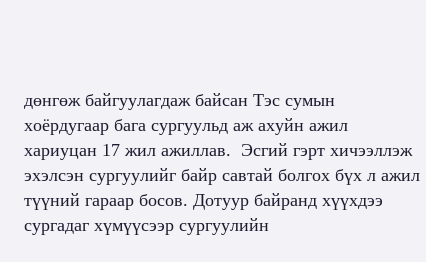дөнгөж байгуулагдаж байсан Тэс сумын хоёрдугаар бага сургуульд аж ахуйн ажил хариуцан 17 жил ажиллав.  Эсгий гэрт хичээллэж эхэлсэн сургуулийг байр савтай болгох бүх л ажил түүний гараар босов. Дотуур байранд хүүхдээ сургадаг хүмүүсээр сургуулийн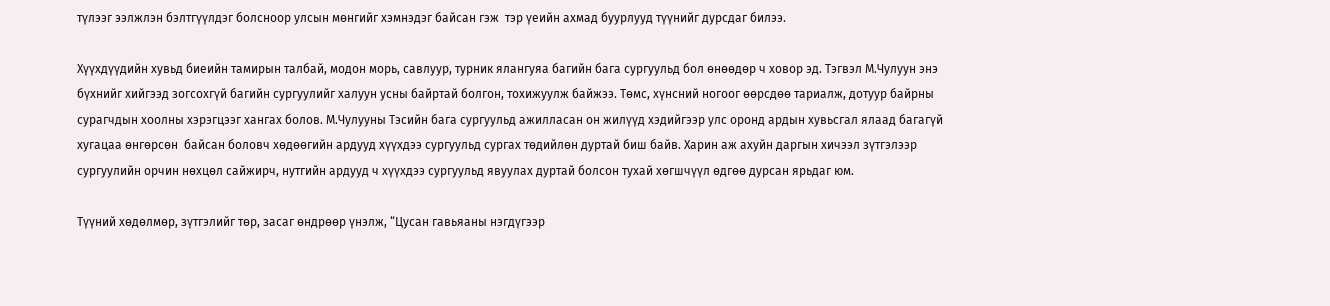түлээг ээлжлэн бэлтгүүлдэг болсноор улсын мөнгийг хэмнэдэг байсан гэж  тэр үеийн ахмад буурлууд түүнийг дурсдаг билээ.

Хүүхдүүдийн хувьд биеийн тамирын талбай, модон морь, савлуур, турник ялангуяа багийн бага сургуульд бол өнөөдөр ч ховор эд. Тэгвэл М.Чулуун энэ бүхнийг хийгээд зогсохгүй багийн сургуулийг халуун усны байртай болгон, тохижуулж байжээ. Төмс, хүнсний ногоог өөрсдөө тариалж, дотуур байрны сурагчдын хоолны хэрэгцээг хангах болов. М.Чулууны Тэсийн бага сургуульд ажилласан он жилүүд хэдийгээр улс оронд ардын хувьсгал ялаад багагүй хугацаа өнгөрсөн  байсан боловч хөдөөгийн ардууд хүүхдээ сургуульд сургах төдийлөн дуртай биш байв. Харин аж ахуйн даргын хичээл зүтгэлээр сургуулийн орчин нөхцөл сайжирч, нутгийн ардууд ч хүүхдээ сургуульд явуулах дуртай болсон тухай хөгшчүүл өдгөө дурсан ярьдаг юм.

Түүний хөдөлмөр, зүтгэлийг төр, засаг өндрөөр үнэлж, “Цусан гавьяаны нэгдүгээр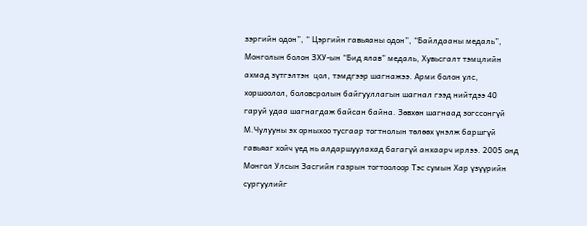зэргийн одон”, “ Цэргийн гавьяаны одон”, “Байлдааны медаль”, Монголын болон ЗХУ-ын “Бид ялав” медаль, Хувьсгалт тэмцлийн ахмад зүтгэлтэн  цол, тэмдгээр шагнажээ. Арми болон улс, хоршоолол, боловсролын байгууллагын шагнал гээд нийтдээ 40 гаруй удаа шагнагдаж байсан байна. Зөвхөн шагнаад зогссонгүй М.Чулууны эх орныхоо тусгаар тогтнолын төлөөх үнэлж баршгүй гавьяаг хойч үед нь алдаршуулахад багагүй анхаарч ирлээ. 2005 онд Монгол Улсын Засгийн газрын тогтоолоор Тэс сумын Хар үзүүрийн сургуулийг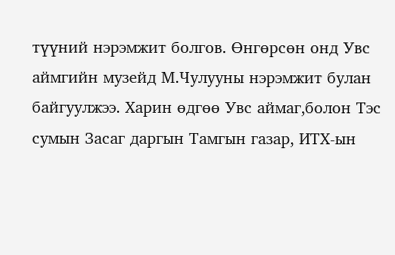түүний нэрэмжит болгов. Өнгөрсөн онд Увс аймгийн музейд М.Чулууны нэрэмжит булан байгуулжээ. Харин өдгөө Увс аймаг,болон Тэс сумын Засаг даргын Тамгын газар, ИТХ-ын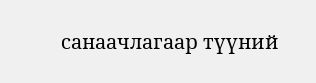санаачлагаар түүний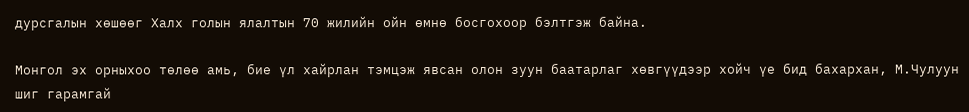дурсгалын хөшөөг Халх голын ялалтын 70 жилийн ойн өмнө босгохоор бэлтгэж байна.

Монгол эх орныхоо төлөө амь, бие үл хайрлан тэмцэж явсан олон зуун баатарлаг хөвгүүдээр хойч үе бид бахархан, М.Чулуун шиг гарамгай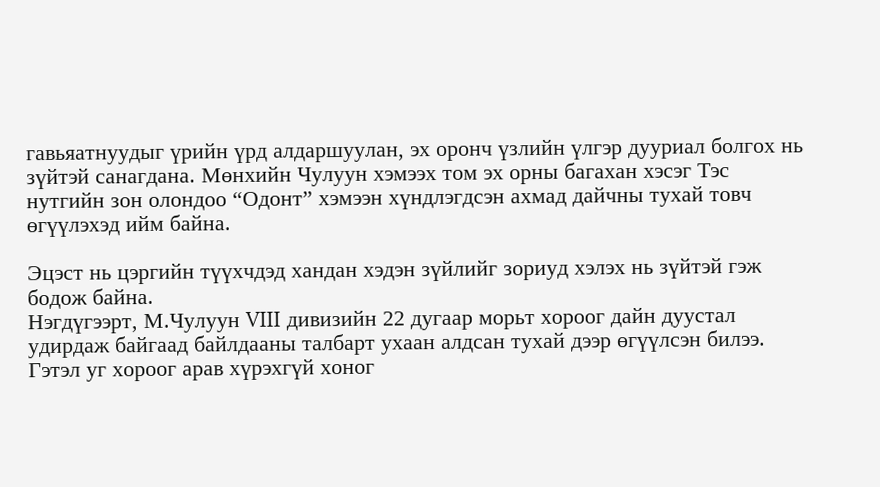гавьяатнуудыг үрийн үрд алдаршуулан, эх оронч үзлийн үлгэр дууриал болгох нь зүйтэй санагдана. Мөнхийн Чулуун хэмээх том эх орны багахан хэсэг Тэс нутгийн зон олондоо “Одонт” хэмээн хүндлэгдсэн ахмад дайчны тухай товч өгүүлэхэд ийм байна.

Эцэст нь цэргийн түүхчдэд хандан хэдэн зүйлийг зориуд хэлэх нь зүйтэй гэж бодож байна.
Нэгдүгээрт, М.Чулуун VIII дивизийн 22 дугаар морьт хороог дайн дуустал удирдаж байгаад байлдааны талбарт ухаан алдсан тухай дээр өгүүлсэн билээ. Гэтэл уг хороог арав хүрэхгүй хоног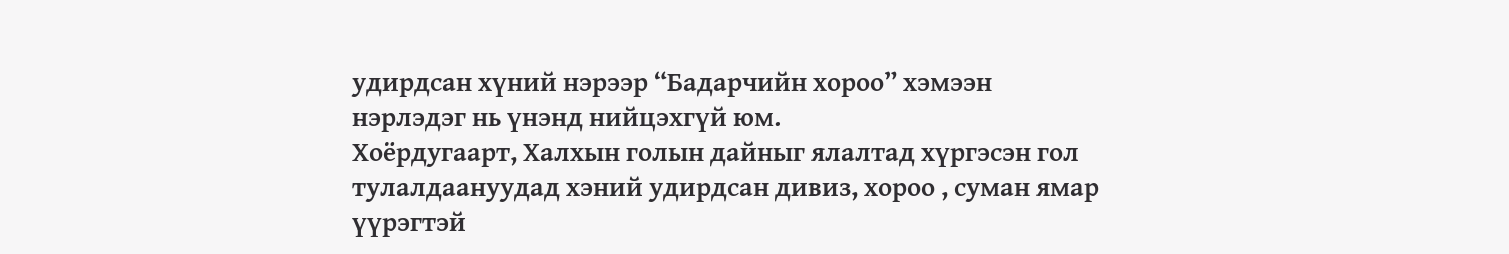удирдсан хүний нэрээр “Бадарчийн хороо” хэмээн нэрлэдэг нь үнэнд нийцэхгүй юм.
Хоёрдугаарт, Халхын голын дайныг ялалтад хүргэсэн гол тулалдаануудад хэний удирдсан дивиз, хороо , суман ямар үүрэгтэй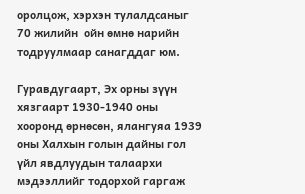оролцож, хэрхэн тулалдсаныг 70 жилийн  ойн өмнө нарийн тодруулмаар санагддаг юм.

Гуравдугаарт, Эх орны зүүн хязгаарт 1930-1940 оны хооронд өрнөсөн, ялангуяа 1939 оны Халхын голын дайны гол үйл явдлуудын талаархи мэдээллийг тодорхой гаргаж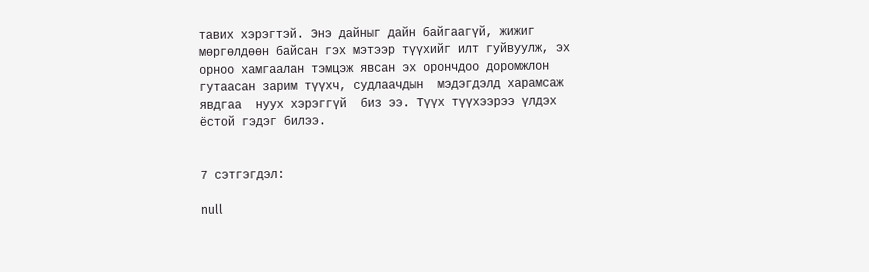тавих хэрэгтэй. Энэ дайныг дайн байгаагүй, жижиг мөргөлдөөн байсан гэх мэтээр түүхийг илт гуйвуулж, эх орноо хамгаалан тэмцэж явсан эх орончдоо доромжлон гутаасан зарим түүхч, судлаачдын  мэдэгдэлд харамсаж явдгаа  нуух хэрэггүй  биз ээ. Түүх түүхээрээ үлдэх ёстой гэдэг билээ.


7 сэтгэгдэл:

null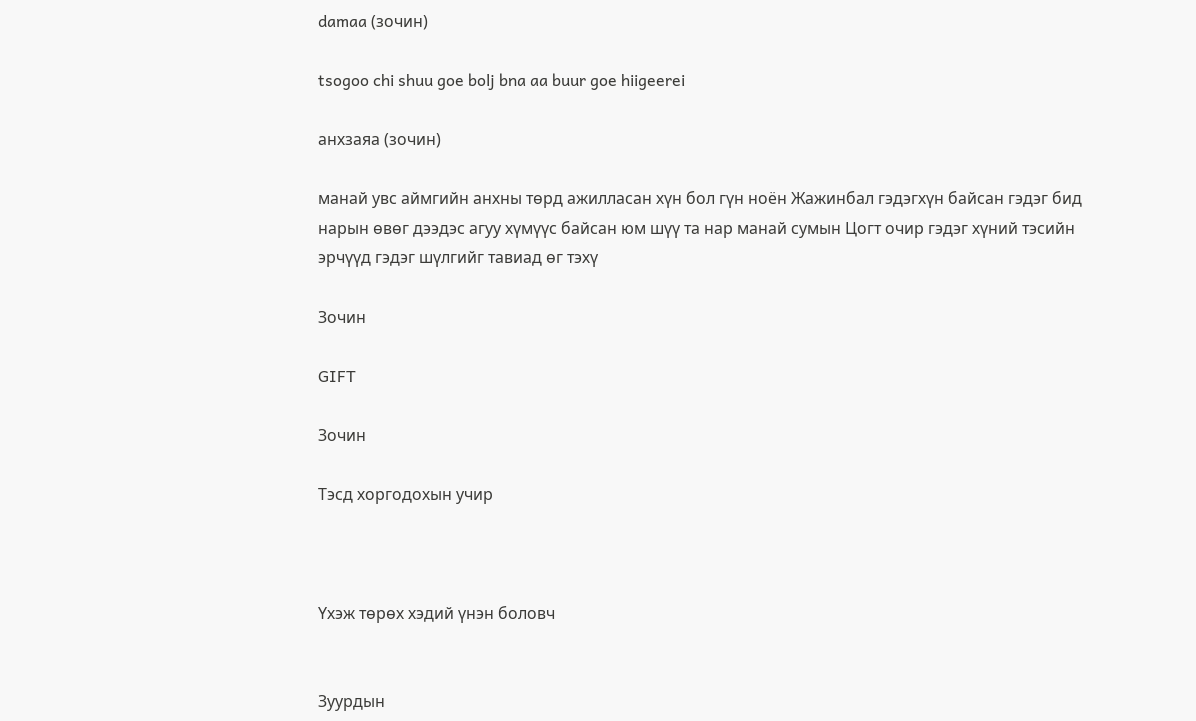damaa (зочин)

tsogoo chi shuu goe bolj bna aa buur goe hiigeerei

анхзаяа (зочин)

манай увс аймгийн анхны төрд ажилласан хүн бол гүн ноён Жажинбал гэдэгхүн байсан гэдэг бид нарын өвөг дээдэс агуу хүмүүс байсан юм шүү та нар манай сумын Цогт очир гэдэг хүний тэсийн эрчүүд гэдэг шүлгийг тавиад өг тэхү

Зочин

GIFT

Зочин

Тэсд хоргодохын учир



Үхэж төрөх хэдий үнэн боловч


Зуурдын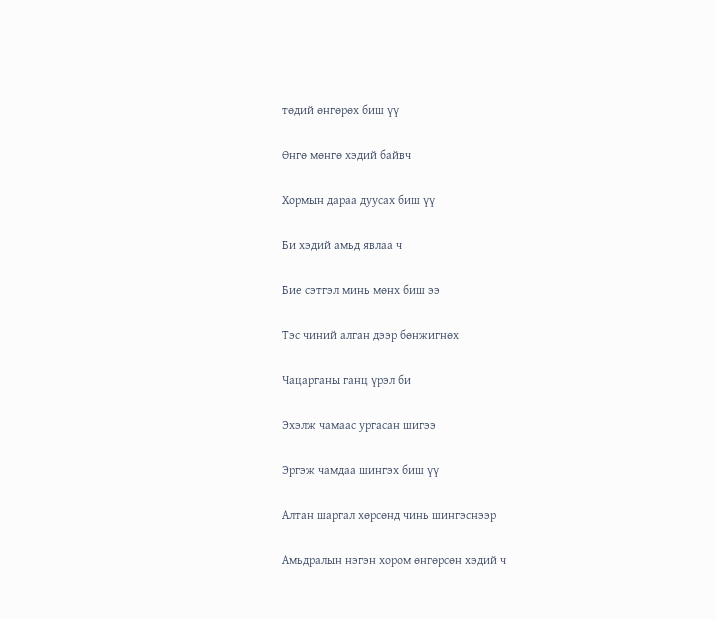төдий өнгөрөх биш үү


Өнгө мөнгө хэдий байвч


Хормын дараа дуусах биш үү


Би хэдий амьд явлаа ч


Бие сэтгэл минь мөнх биш ээ


Тэс чиний алган дээр бөнжигнөх


Чацарганы ганц үрэл би


Эхэлж чамаас ургасан шигээ


Эргэж чамдаа шингэх биш үү


Алтан шаргал хөрсөнд чинь шингэснээр


Амьдралын нэгэн хором өнгөрсөн хэдий ч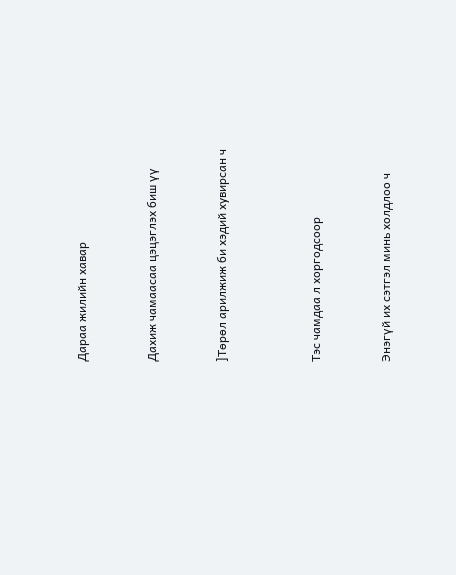Дараа жилийн хавар


Дахиж чамаасаа цэцэглэх биш үү


]Төрөл арилжиж би хэдий хувирсан ч



Тэс чамдаа л хоргодсоор


Энэгүй их сэтгэл минь холдлоо ч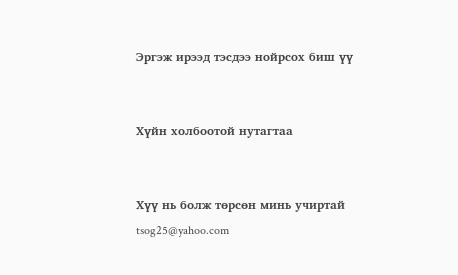Эргэж ирээд тэсдээ нойрсох биш үү


Хүйн холбоотой нутагтаа


Хүү нь болж төрсөн минь учиртай
tsog25@yahoo.com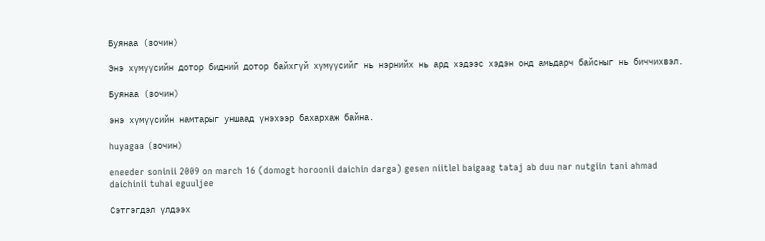Буянаа (зочин)

Энэ хүмүүсийн дотор бидний дотор байхгүй хүмүүсийг нь нэрнийх нь ард хэдээс хэдэн онд амьдарч байсныг нь биччихвэл.

Буянаа (зочин)

энэ хүмүүсийн намтарыг уншаад үнэхээр бахархаж байна.

huyagaa (зочин)

eneeder soninii 2009 on march 16 (domogt horoonii daichin darga) gesen niitlel baigaag tataj ab duu nar nutgiin tani ahmad daichinii tuhai eguuljee

Сэтгэгдэл үлдээх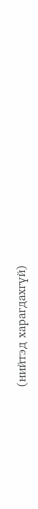(нийтэд харагдахгүй)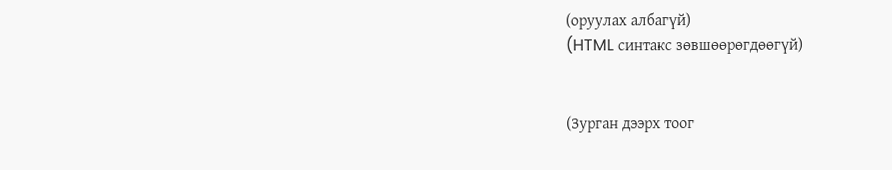(оруулах албагүй)
(HTML синтакс зөвшөөрөгдөөгүй)


(Зурган дээрх тоог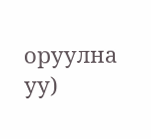оруулна уу)